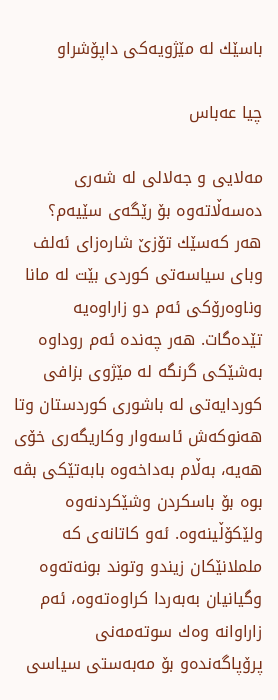باسێك له‌ مێژویه‌كی داپۆشراو

چیا عه‌باس

مه‌لایی و جه‌لالی له‌ شه‌ری ده‌سه‌ڵاته‌وه‌ بۆ رێگه‌ی سێیه‌م؟
هه‌ر كه‌سێك تۆزێ شاره‌زای ئه‌لف وبای سیاسه‌تی كوردی بێت له‌ مانا وناوه‌رۆكی ئه‌م دو زاراوه‌یه‌ تێده‌گات. هه‌ر چه‌نده‌ ئه‌م روداوه‌ به‌شێكی گرنگه‌ له‌ مێژوی بزافی كوردایه‌تی له‌ باشوری كوردستان وتا هه‌نوكه‌ش ئاسه‌وار وكاریگه‌ری خۆی هه‌یه‌، به‌ڵام به‌داخه‌وه‌ بابه‌تێكی بڤه‌ بوه‌ بۆ باسكردن وشێكردنه‌وه‌ ولێكۆڵینه‌وه‌. ئه‌و كاتانه‌ی كه‌ ململانێكان زیندو وتوند بونه‌ته‌وه‌ وگیانیان به‌به‌ردا كراوه‌ته‌وه‌، ئه‌م زاراوانه‌ وه‌ك سوته‌مه‌نی پرۆپاگه‌نده‌و بۆ مه‌به‌ستی سیاسی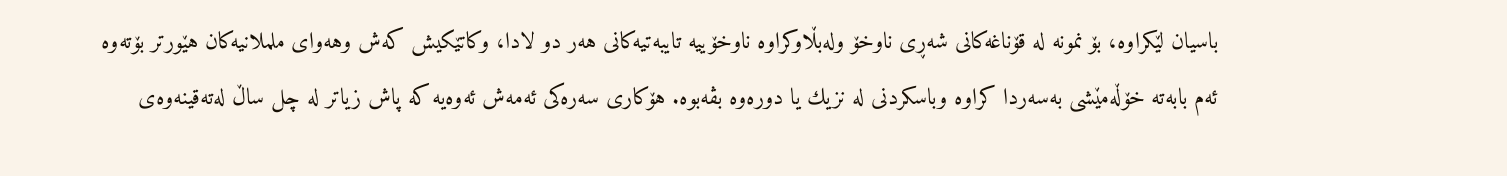باسیان لێكراوه‌، بۆ نمونه‌ له‌ قۆناغه‌كانی شه‌ڕی ناوخۆ وله‌بڵاوكراوه‌ ناوخۆییه‌ تایبه‌تیه‌كانی هه‌ر دو لادا، وكاتێكیش كه‌ش وهه‌وای ململانیه‌كان هێورتر بۆته‌وه‌ ئه‌م بابه‌ته‌ خۆڵه‌مێشی به‌سه‌ردا كراوه‌ وباسكردنی له‌ نزیك یا دوره‌وه‌ بڤه‌بوه‌. هۆكاری سه‌ره‌كی ئه‌مه‌ش ئه‌وه‌یه‌ كه‌ پاش زیاتر له‌ چل ساڵ‌ له‌ته‌قینه‌وه‌ی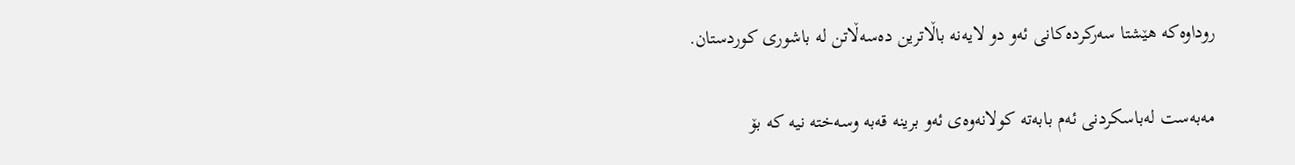روداوه‌كه‌ هێشتا سه‌ركرده‌كانی ئه‌و دو لایه‌نه‌ باڵاترین ده‌سه‌ڵاتن له‌ باشوری كوردستان.

مه‌به‌ست له‌باسكردنی ئه‌م بابه‌ته‌ كولانه‌وه‌ی ئه‌و برینه‌ قه‌به‌ وسه‌خته‌ نیه‌ كه‌ بۆ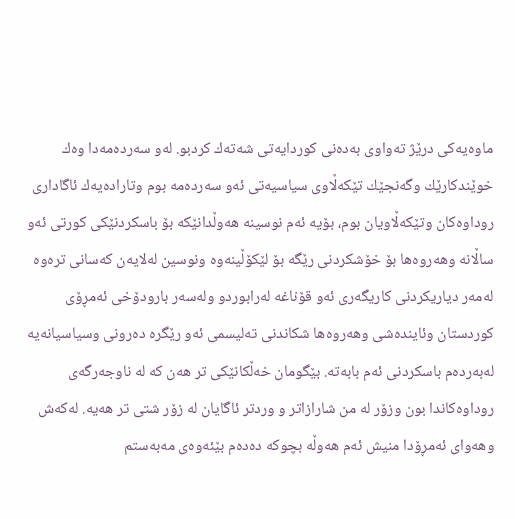ماوه‌یه‌كی درێژ ته‌واوی به‌ده‌نی كوردایه‌تی شه‌ته‌ك كردبو. له‌و سه‌رده‌مه‌دا وه‌ك خوێندكارێك وگه‌نجێك تێكه‌ڵاوی سیاسیه‌تی ئه‌و سه‌رده‌مه‌ بوم وتاراده‌یه‌ك ئاگاداری روداوه‌كان وتێكه‌ڵاویان بوم، بۆیه‌ ئه‌م نوسینه‌ هه‌وڵدانێكه‌ بۆ باسكردنێكی كورتی ئه‌و ساڵانه‌ وهه‌روه‌ها بۆ خۆشكردنی رێگه‌ بۆ لێكۆڵینه‌وه‌ ونوسین له‌لایه‌ن كه‌سانی تره‌وه‌ له‌مه‌ر دیاریكردنی كاریگه‌ری ئه‌و قۆناغه‌ له‌رابوردو وله‌سه‌ر بارودۆخی ئه‌مڕۆی كوردستان وئاینده‌شی وهه‌روه‌ها شكاندنی ته‌لیسمی ئه‌و رێگره‌ ده‌رونی وسیاسیانه‌یه‌ له‌به‌رده‌م باسكردنی ئه‌م بابه‌ته‌. بێگومان خه‌ڵكانێكی تر هه‌ن كه‌ له‌ ناوجه‌رگه‌ی روداوه‌كاندا بون وزۆر له‌ من شارازاتر و وردتر ئاگایان له‌ زۆر شتی تر هه‌یه‌. له‌كه‌ش وهه‌وای ئه‌مڕۆدا منیش ئه‌م هه‌وڵه‌ بچوكه‌ ده‌ده‌م بێئه‌وه‌ی مه‌به‌ستم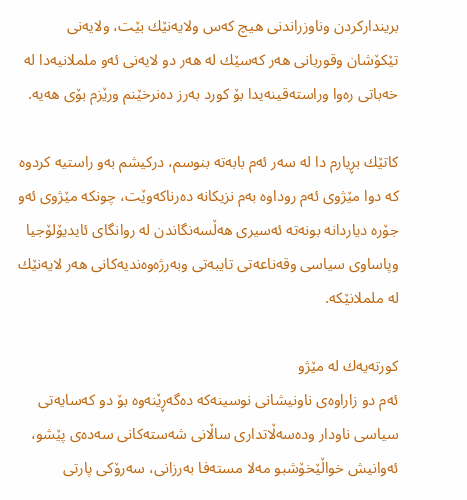برینداركردن وناوزراندنی هیچ كه‌س ولایه‌نێك بێت، ولایه‌نی تێكۆشان وقوربانی هه‌ر كه‌سێك له‌ هه‌ر دو لایه‌نی ئه‌و ململانیه‌دا له‌ خه‌باتی ره‌وا وراسته‌قینه‌یدا بۆ كورد به‌رز ده‌نرخێنم ورێزم بۆی هه‌یه‌.

كاتێك بڕیارم دا له‌ سه‌ر ئه‌م بابه‌ته‌ بنوسم، دركیشم به‌و راستیه‌ كردوه‌ كه‌ دوا مێژوی ئه‌م روداوه‌ به‌م نزیكانه‌ ده‌رناكه‌وێت، چونكه‌ مێژوی ئه‌و جۆره‌ دیاردانه‌ بونه‌ته‌ ئه‌سیری هه‌ڵسه‌نگاندن له‌ روانگای ئایدیۆلۆجیا وپاساوی سیاسی وقه‌ناعه‌تی تایبه‌تی وبه‌رژه‌وه‌ندیه‌كانی هه‌ر لایه‌نێك له‌ ململانێكه‌.

كورته‌یه‌ك له‌ مێژو
ئه‌م دو زاراوه‌ی ناونیشانی نوسینه‌كه‌ ده‌گه‌ڕێنه‌وه‌ بۆ دو كه‌سایه‌تی سیاسی ناودار وده‌سه‌ڵاتداری ساڵانی شه‌سته‌كانی سه‌ده‌ی پێشو، ئه‌وانیش خواڵێخۆشبو مه‌لا مسته‌فا به‌رزانی، سه‌رۆكی پارتی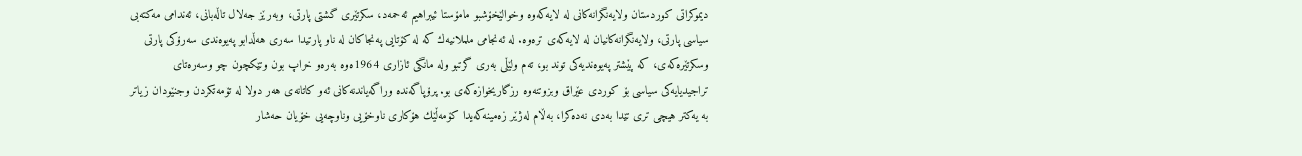دیموكراتی كوردستان ولایه‌نگرانه‌كانی له‌ لایه‌كه‌وه‌ وخوالێخۆشبو مامۆستا ئیبراهیم ئه‌حمه‌د، سكرتێری گشتی پارتی، وبه‌رێز جه‌لال تاڵه‌بانی، ئه‌ندامی مه‌كته‌بی سیاسی پارتی، ولایه‌نگرانه‌كانیان له‌ لایه‌كه‌ی تره‌وه‌. له‌ ئه‌نجامی ململانیه‌ك كه‌ له‌ كۆتایی په‌نجاكان له‌ ناو پارتیدا سه‌ری هه‌ڵدابو په‌یوه‌ندی سه‌رۆكی پارتی وسكرتێره‌كه‌ی، كه‌ پێشتر په‌یوه‌ندیه‌كی توند بو، ته‌م ولێڵی به‌ری گرتبو وله‌ مانگی ئازاری 1964ه‌وه‌ به‌ره‌و خراپ بون وتێكچون چو وسه‌ره‌تای تراجیدیایه‌كی سیاسی بۆ كوردی عێراق وبزوتنه‌وه‌ رزگاریخوازه‌كه‌ی بو. پرۆپاگه‌نده‌ وراگه‌یاندنه‌كانی ئه‌و كاتانه‌ی هه‌ر دولا له‌ تۆمه‌تكردن وجنێودان زیاتر به‌ یه‌كتر هیچی تری تێدا به‌دی نه‌ده‌كرا، به‌ڵام له‌ژێر زه‌مینه‌كه‌یدا كۆمه‌ڵێك هۆكاری ناوخۆیی وناوچه‌یی خۆیان حه‌شار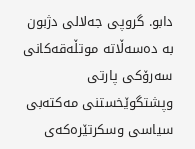دابو. گروپی جه‌لالی دژبون به‌ ده‌سه‌ڵاته‌ موتڵه‌قه‌كانی سه‌رۆكی پارتی وپشتگوێخستنی مه‌كته‌بی سیاسی وسكرتێره‌كه‌ی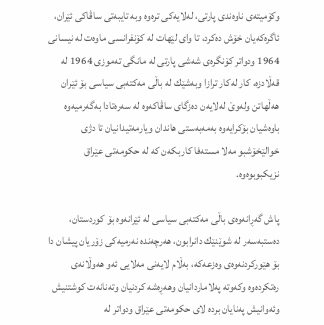وكۆمیته‌ی ناوه‌ندی پارتی، له‌لایه‌كی تره‌وه‌ وبه‌ تایبه‌تی ساڤاكی ئێران، ئاگره‌كه‌یان خۆش ده‌كرد، تا وای لێهات له‌ كۆنفرانسی ماوه‌ت له‌ نیسانی 1964 ودواتر كۆنگره‌ی شه‌شی پارتی له‌ مانگی ته‌موزی 1964 له‌ قه‌ڵادزه‌، كار له‌كار ترازا وبه‌شێك له‌ باڵی مه‌كته‌بی سیاسی بۆ ئێران هه‌ڵهاتن وله‌وێ له‌لایه‌ن ده‌زگای ساڤاكه‌وه‌ له‌ سه‌ره‌تادا به‌گه‌رمیه‌وه‌ باوه‌شیان بۆكرایه‌وه‌ به‌مه‌به‌ستی هاندان ویارمه‌تیدانیان تا دژی خوالێخۆشبو مه‌لا مسته‌فا كاربكه‌ن كه‌ له‌ حكومه‌تی عێراق نزیكبوبوه‌وه‌.

پاش گه‌ڕانه‌وه‌ی باڵی مه‌كته‌بی سیاسی له‌ ئێرانه‌وه‌ بۆ كوردستان، ده‌ستبه‌سه‌ر له‌ شوێنێك دانرابون، هه‌رچه‌نده‌ نه‌رمیه‌كی زۆریان پیشان دا بۆ هێوركردنه‌وه‌ی وه‌زعه‌كه‌، به‌ڵام لایه‌نی مه‌لایی ئه‌و هه‌وڵانه‌ی ره‌تكرده‌وه‌ وكه‌وته‌ په‌لاماردانیان وهه‌ڕه‌شه‌ كردنیان وته‌نانه‌ت كوشتنیش وئه‌وانیش په‌نایان برده‌ لای حكومه‌تی عێراق ودواتر له‌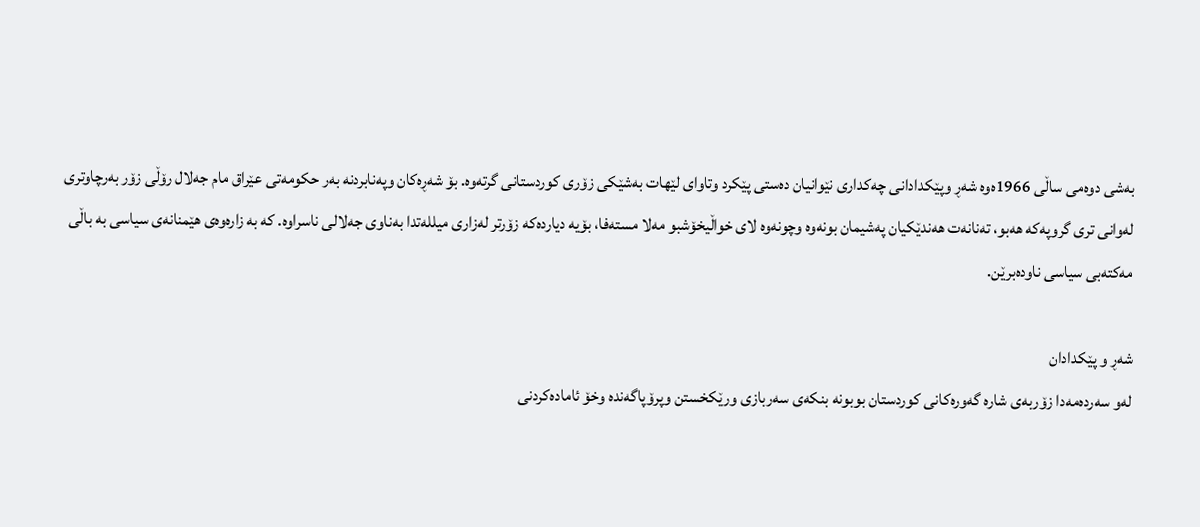به‌شی دوه‌می ساڵی 1966ه‌وه‌ شه‌ڕ وپێكدادانی چه‌كداری نێوانیان ده‌ستی پێكرد وتاوای لێهات به‌شێكی زۆری كوردستانی گرته‌وه‌. بۆ شه‌ڕه‌كان وپه‌نابردنه‌ به‌ر حكومه‌تی عێراق مام جه‌لال رۆڵی زۆر به‌رچاوتری له‌وانی تری گروپه‌كه‌ هه‌بو، ته‌نانه‌ت هه‌ندێكیان په‌شیمان بونه‌وه‌ وچونه‌وه‌ لای خواڵیخۆشبو مه‌لا مسته‌فا، بۆیه‌ دیارده‌كه‌ زۆرتر له‌زاری میلله‌تدا به‌ناوی جه‌لالی ناسراوه‌. كه‌ به‌ زاره‌وه‌ی هێمنانه‌ی سیاسی به‌ باڵی مه‌كته‌بی سیاسی ناوده‌برێن.

شه‌ڕ و پێكدادان
له‌و سه‌رده‌مه‌دا زۆربه‌ی شاره‌ گه‌وره‌كانی كوردستان بوبونه‌ بنكه‌ی سه‌ربازی ورێكخستن وپرۆپاگه‌نده‌ وخۆ ئاماده‌كردنی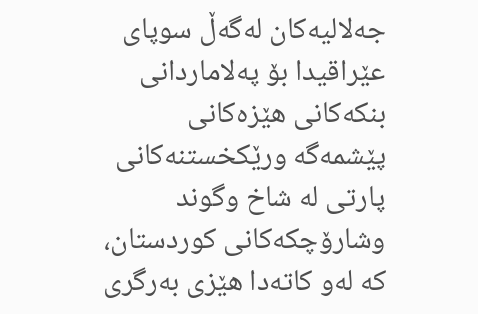جه‌لالیه‌كان له‌گه‌ڵ‌ سوپای عێراقیدا بۆ په‌لاماردانی بنكه‌كانی هێزه‌كانی پێشمه‌گه‌ ورێكخستنه‌كانی پارتی له‌ شاخ وگوند وشارۆچكه‌كانی كوردستان، كه‌ له‌و كاته‌دا هێزی به‌رگری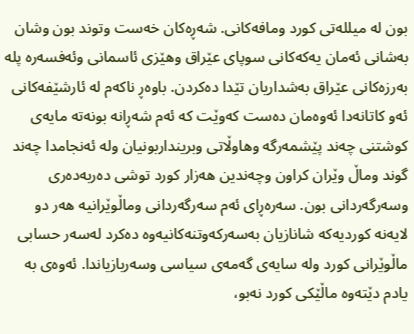بون له‌ میلله‌تی كورد ومافه‌كانی. شه‌ڕه‌كان خه‌ست وتوند بون وشان به‌شانی ئه‌مان یه‌كه‌كانی سوپای عێراق وهێزی ئاسمانی وئه‌فسه‌ره‌ پله‌ به‌رزه‌كانی عێراق به‌شداریان تێدا ده‌كردن. باوه‌ڕ ناكه‌م له‌ ئارشێفه‌كانی ئه‌و كاتانه‌دا ئه‌وه‌مان ده‌ست كه‌وێت كه‌ ئه‌م شه‌ڕانه‌ بونه‌ته‌ مایه‌ی كوشتنی چه‌ند پێشمه‌رگه‌ وهاوڵاتی وبرینداربونیان وله‌ ئه‌نجامدا چه‌ند گوند وماڵ‌ وێران كراون وچه‌ندین هه‌زار كورد توشی ده‌ربه‌ده‌ری وسه‌رگه‌ردانی بون. سه‌ره‌ڕای ئه‌م سه‌رگه‌ردانی وماڵوێرانیه‌ هه‌ر دو لایه‌نه‌ كوردیه‌كه‌ شانازیان به‌سه‌ركه‌وتنه‌كانیه‌وه‌ ده‌كرد له‌سه‌ر حسابی ماڵوێرانی كورد وله‌ سایه‌ی گه‌مه‌ی سیاسی وسه‌ربازیاندا. ئه‌وه‌ی به‌ یادم دێته‌وه‌ ماڵێكی كورد نه‌بو،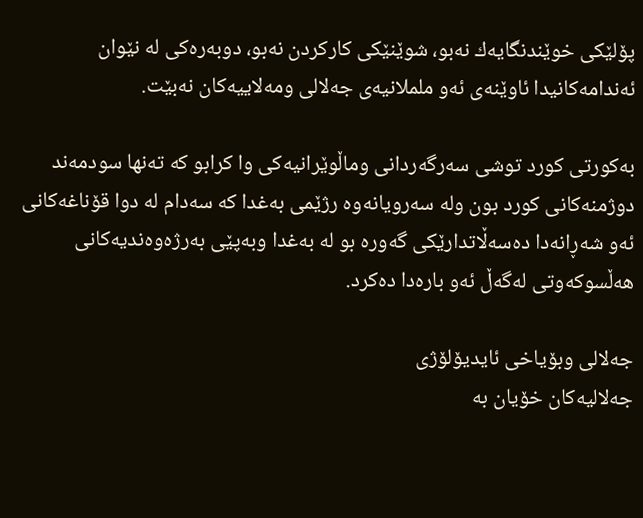پۆلێكی خوێندنگایه‌ك نه‌بو، شوێنێكی كاركردن نه‌بو، دوبه‌ره‌كی له‌ نێوان ئه‌ندامه‌كانیدا ئاوێنه‌ی ئه‌و ململانیه‌ی جه‌لالی ومه‌لاییه‌كان نه‌بێت.

به‌كورتی كورد توشی سه‌رگه‌ردانی وماڵوێرانیه‌كی وا كرابو كه‌ ته‌نها سودمه‌ند دوژمنه‌كانی كورد بون وله‌ سه‌رویانه‌وه‌ رژێمی به‌غدا كه‌ سه‌دام له‌ دوا قۆناغه‌كانی ئه‌و شه‌ڕانه‌دا ده‌سه‌ڵاتدارێكی گه‌وره‌ بو له‌ به‌غدا وبه‌پێی به‌رژه‌وه‌ندیه‌كانی هه‌ڵسوكه‌وتی له‌گه‌ڵ‌ ئه‌و باره‌دا ده‌كرد.

جه‌لالی وبۆیاخی ئایدیۆلۆژی
جه‌لالیه‌كان خۆیان به‌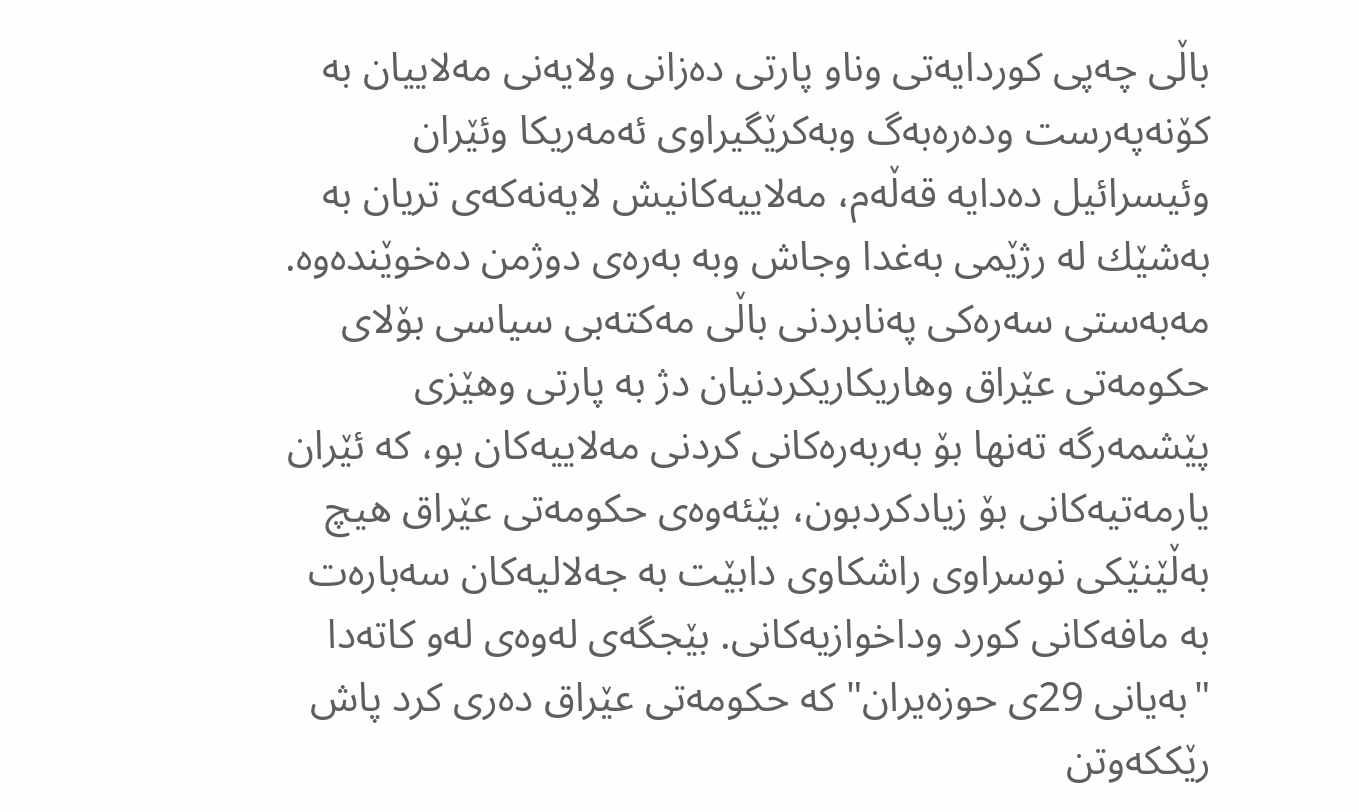باڵی چه‌پی كوردایه‌تی وناو پارتی ده‌زانی ولایه‌نی مه‌لاییان به‌ كۆنه‌په‌رست وده‌ره‌به‌گ وبه‌كرێگیراوی ئه‌مه‌ریكا وئێران وئیسرائیل ده‌دایه‌ قه‌ڵه‌م، مه‌لاییه‌كانیش لایه‌نه‌كه‌ی تریان به‌ به‌شێك له‌ رژێمی به‌غدا وجاش وبه‌ به‌ره‌ی دوژمن ده‌خوێنده‌وه‌. مه‌به‌ستی سه‌ره‌كی په‌نابردنی باڵی مه‌كته‌بی سیاسی بۆلای حكومه‌تی عێراق وهاریكاریكردنیان دژ به‌ پارتی وهێزی پێشمه‌رگه‌ ته‌نها بۆ به‌ربه‌ره‌كانی كردنی مه‌لاییه‌كان بو، كه‌ ئێران یارمه‌تیه‌كانی بۆ زیادكردبون، بێئه‌وه‌ی حكومه‌تی عێراق هیچ به‌ڵێنێكی نوسراوی راشكاوی دابێت به‌ جه‌لالیه‌كان سه‌باره‌ت به‌ مافه‌كانی كورد وداخوازیه‌كانی. بێجگه‌ی له‌وه‌ی له‌و كاته‌دا "به‌یانی 29ی حوزه‌یران" كه‌ حكومه‌تی عێراق ده‌ری كرد پاش رێككه‌وتن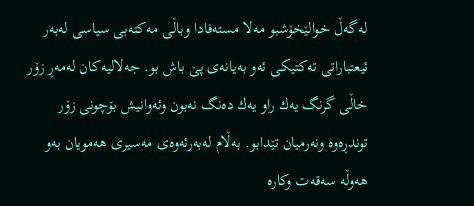له‌گه‌ڵ‌ خوالێخۆشبو مه‌لا مسته‌فادا وباڵی مه‌كته‌بی سیاسی له‌به‌ر ئیعتباراتی ته‌كتیكی ئه‌و به‌یانه‌ی پێ باش بو. جه‌لالیه‌كان له‌مه‌ڕ زۆر خاڵی گرنگ یه‌ك راو یه‌ك ده‌نگ نه‌بون وئه‌وانیش بۆچونی زۆر توندڕه‌وه‌ ونه‌رمیان تێدابو. به‌ڵام له‌به‌رئه‌وه‌ی مه‌سیری هه‌مویان به‌و هه‌وڵه‌ سه‌قه‌ت وكاره‌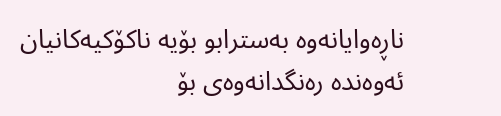ناڕه‌وایانه‌وه‌ به‌سترابو بۆیه‌ ناكۆكیه‌كانیان ئه‌وه‌نده‌ ره‌نگدانه‌وه‌ی بۆ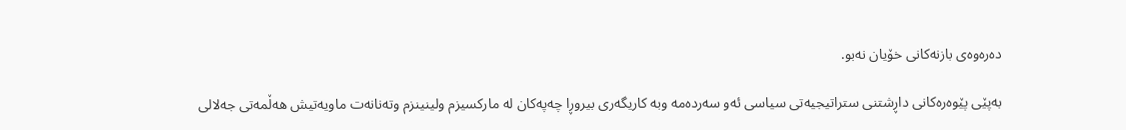ده‌ره‌وه‌ی بازنه‌كانی خۆیان نه‌بو.

به‌پێی پێوه‌ره‌كانی داڕشتنی ستراتیجیه‌تی سیاسی ئه‌و سه‌رده‌مه‌ وبه‌ كاریگه‌ری بیروڕا چه‌په‌كان له‌ ماركسیزم ولینینزم وته‌نانه‌ت ماویه‌تیش هه‌ڵمه‌تی جه‌لالی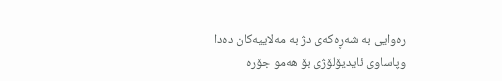ره‌وایی به‌ شه‌ڕه‌كه‌ی دژ به‌ مه‌لاییه‌كان ده‌دا وپاساوی ئایدیۆلۆژی بۆ هه‌مو جۆره‌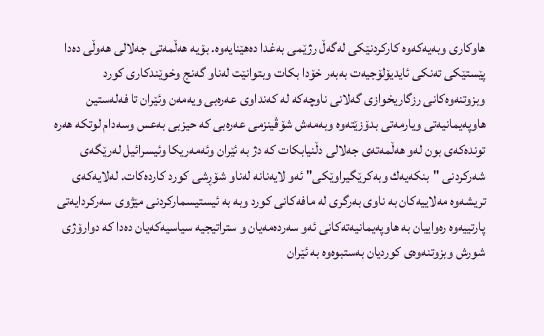هاوكاری وبه‌یه‌كه‌وه‌ كاركردنێكی له‌گه‌ڵ‌ رژێمی به‌غدا ده‌هێنایه‌وه‌. بۆیه‌ هه‌ڵمه‌تی جه‌لالی هه‌وڵی ده‌دا پێستێكی ته‌نكی ئایدیۆلۆجیه‌ت به‌به‌ر خۆدا بكات وبتوانێت له‌ناو گه‌نج وخوێندكاری كورد وبزوتنه‌وه‌كانی رزگاریخوازی گه‌لانی ناوچه‌كه‌ له‌ كه‌نداوی عه‌ره‌بی ویه‌مه‌ن وئێران تا فه‌له‌ستین هاوپه‌یمانیه‌تی ویارمه‌تی بدۆزێته‌وه‌ وبه‌مه‌ش شۆڤینزمی عه‌ره‌بی كه‌ حیزبی به‌عس وسه‌دام لوتكه‌ هه‌ره‌ تونده‌كه‌ی بون له‌و هه‌ڵمه‌ته‌ی جه‌لالی دڵنیابكات كه‌ دژ به‌ ئێران وئه‌مه‌ریكا وئیسرائیل له‌رێگه‌ی شه‌ركردنی "بنكه‌یه‌ك وبه‌كرێگیراوێكی" ئه‌و لایه‌نانه‌ له‌ناو شۆڕشی كورد كارده‌كات. له‌لایه‌كه‌ی تریشه‌وه‌ مه‌لاییه‌كان به‌ ناوی به‌رگری له‌ مافه‌كانی كورد وبه‌ به‌ ئیستیسماركردنی مێژوی سه‌ركردایه‌تی پارتییه‌وه‌ ره‌واییان به‌ هاوپه‌یمانیه‌ته‌كانی ئه‌و سه‌رده‌مه‌یان و ستراتیجیه‌ سیاسیه‌كه‌یان ده‌دا كه‌ دوارۆژی شورش وبزوتنه‌وه‌ی كوردیان به‌ستبوه‌وه‌ به‌ ئێران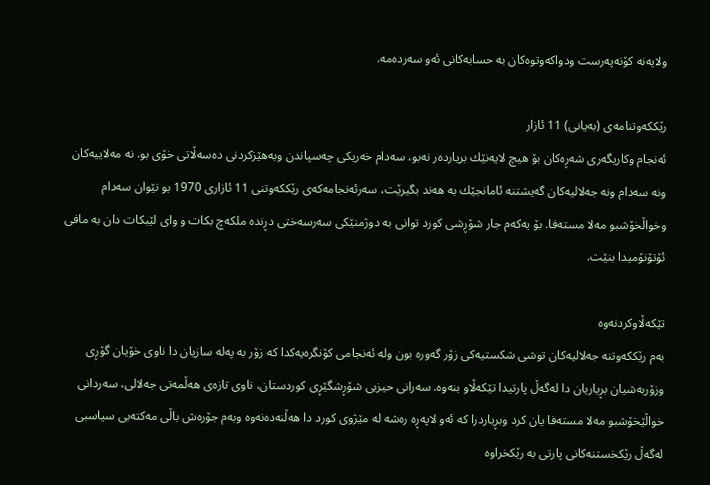ولایه‌نه‌ كۆنه‌په‌رست ودواكه‌وتوه‌كان به‌ حسابه‌كانی ئه‌و سه‌رده‌مه‌.

رێككه‌وتنامه‌ی (به‌یانی) 11 ئازار
ئه‌نجام وكاریگه‌ری شه‌ڕه‌كان بۆ هیچ لایه‌نێك بریارده‌ر نه‌بو، سه‌دام خه‌ریكی چه‌سپاندن وبه‌هێزكردنی ده‌سه‌ڵاتی خۆی بو. نه‌ مه‌لاییه‌كان ونه‌ سه‌دام ونه‌ جه‌لالیه‌كان گه‌یشتنه‌ ئامانجێك به‌ هه‌ند بگیرێت، سه‌رئه‌نجامه‌كه‌ی رێككه‌وتنی 11 ئازاری 1970 بو نێوان سه‌دام وخواڵخۆشبو مه‌لا مسته‌فا. بۆ یه‌كه‌م جار شۆڕشی كورد توانی به‌ دوژمنێكی سه‌رسه‌ختی دڕنده‌ ملكه‌چ بكات و وای لێبكات دان به‌ مافی ئۆتۆنۆمیدا بنێت.

تێكه‌ڵاوكردنه‌وه‌
به‌م رێككه‌وتنه‌ جه‌لالیه‌كان توشی شكستیه‌كی زۆر گه‌وره‌ بون وله‌ ئه‌نجامی كۆنگره‌یه‌كدا كه‌ زۆر به‌ په‌له‌ سازیان دا ناوی خۆیان گۆڕی وزۆربه‌شیان بڕیاریان دا له‌گه‌ڵ‌ پارتیدا تێكه‌ڵاو بنه‌وه‌. سه‌رانی حیزبی شۆڕشگێڕی كوردستان، ناوی تازه‌ی هه‌ڵمه‌تی جه‌لالی، سه‌ردانی خواڵێخۆشبو مه‌لا مسته‌فا یان كرد وبڕیاردرا كه‌ ئه‌و لاپه‌ڕه‌ ره‌شه‌ له‌ مێژوی كورد دا هه‌ڵنه‌ده‌نه‌وه‌ وبه‌م جۆره‌ش باڵی مه‌كته‌بی سیاسبی له‌گه‌ڵ‌ رێكخستنه‌كانی پارتی به‌ رێكخراوه‌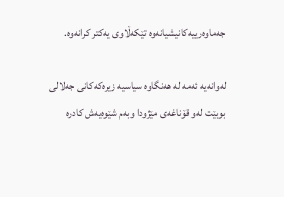جه‌ماوه‌رییه‌كانیشیانه‌وه‌ تێكه‌ڵاوی یه‌كتر كرانه‌وه‌.

له‌وانه‌یه‌ ئه‌مه‌ له‌ هه‌نگاوه‌ سیاسیه‌ زیره‌كه‌كانی جه‌لالی بوبێت له‌و قۆناغه‌ی مێژودا وبه‌م شێوه‌یه‌ش كادره‌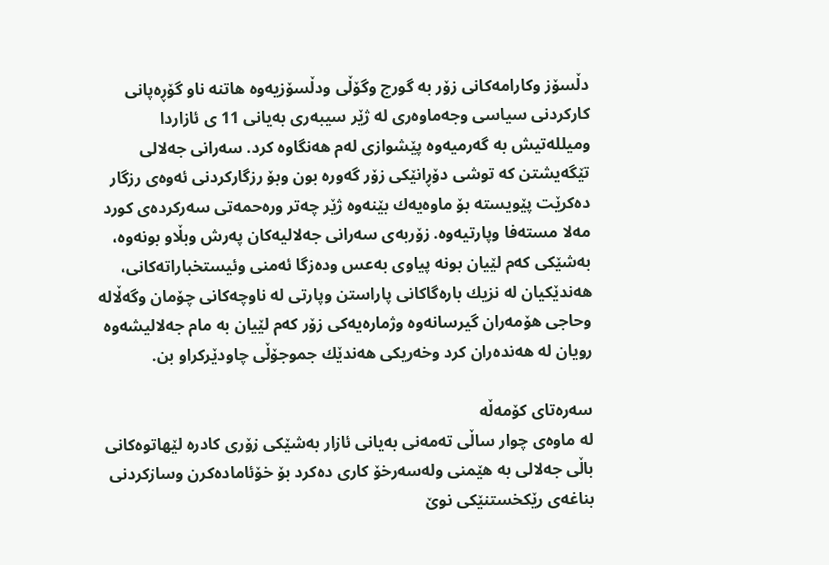دڵسۆز وكارامه‌كانی زۆر به‌ گورج وگۆڵی ودڵسۆزیه‌وه‌ هاتنه‌ ناو گۆڕه‌پانی كاركردنی سیاسی وجه‌ماوه‌ری له‌ ژێر سیبه‌ری به‌یانی 11 ی ئازاردا ومیلله‌تیش به‌ گه‌رمیه‌وه‌ پێشوازی له‌م هه‌نگاوه‌ كرد. سه‌رانی جه‌لالی تێگه‌یشتن كه‌ توشی دۆڕانێكی زۆر گه‌وره‌ بون وبۆ رزگاركردنی ئه‌وه‌ی رزگار ده‌كرێت پێویسته‌ بۆ ماوه‌یه‌ك بێنه‌وه‌ ژێر چه‌تر وره‌حمه‌تی سه‌ركرده‌ی كورد مه‌لا مسته‌فا وپارتیه‌وه‌. زۆربه‌ی سه‌رانی جه‌لالیه‌كان په‌رش وبڵاو بونه‌وه‌، به‌شێكی كه‌م لێیان بونه‌ پیاوی به‌عس وده‌زگا ئه‌منی وئیستخباراته‌كانی، هه‌ندێكیان له‌ نزیك باره‌گاكانی پاراستن وپارتی له‌ ناوچه‌كانی چۆمان وگه‌ڵاله‌ وحاجی هۆمه‌ران گیرسانه‌وه‌ وژماره‌یه‌كی زۆر كه‌م لێیان به‌ مام جه‌لالیشه‌وه‌ رویان له‌ هه‌نده‌ران كرد وخه‌ریكی هه‌ندێك جموجۆڵی چاودێركراو بن.

سه‌ره‌تای كۆمه‌ڵه‌
له‌ ماوه‌ی چوار ساڵی ته‌مه‌نی به‌یانی ئازار به‌شێكی زۆری كادره‌ لێهاتوه‌كانی باڵی جه‌لالی به‌ هێمنی وله‌سه‌رخۆ كاری ده‌كرد بۆ خۆئاماده‌كرن وسازكردنی بناغه‌ی رێكخستنێكی نوێ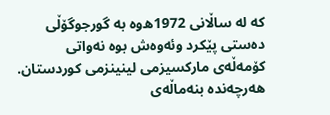كه‌ له‌ ساڵانی 1972ه‌وه‌ به‌ گورجوگۆڵی ده‌ستی پێكرد وئه‌وه‌ش بوه‌ نه‌واتی كۆمه‌ڵه‌ی ماركسیزمی لینینزمی كوردستان. هه‌رچه‌نده‌ بنه‌ماڵه‌ی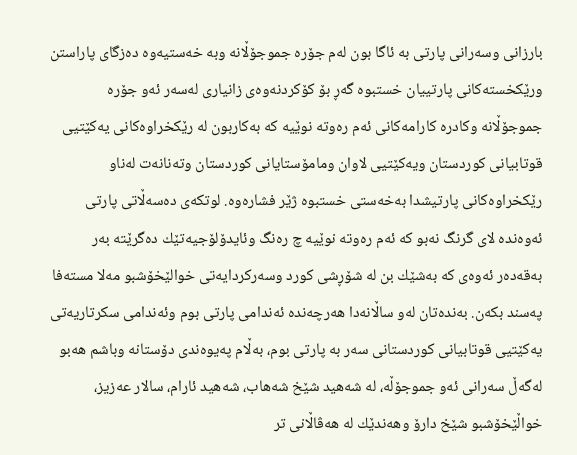بارزانی وسه‌رانی پارتی به‌ ئاگا بون له‌م جۆره‌ جموجۆڵانه‌ وبه‌ خه‌ستیه‌وه‌ ده‌زگای پاراستن ورێكخسته‌كانی پارتییان خستبوه‌ گه‌ڕ بۆ كۆكردنه‌وه‌ی زانیاری له‌سه‌ر ئه‌و جۆره‌ جموجۆڵانه‌ وكادره‌ كارامه‌كانی ئه‌م ره‌وته‌ نوێیه‌ كه‌ به‌كاربون له‌ رێكخراوه‌كانی یه‌كێتیی قوتابیانی كوردستان ویه‌كێتیی لاوان ومامۆستایانی كوردستان وته‌نانه‌ت له‌ناو رێكخراوه‌كانی پارتیشدا به‌خه‌ستی خستبوه‌ ژێر فشاره‌وه‌. لوتكه‌ی ده‌سه‌ڵاتی پارتی ئه‌وه‌نده‌ لای گرنگ نه‌بو كه‌ ئه‌م ره‌وته‌ نوێیه‌ چ ره‌نگ وئایدۆلۆجیه‌تێك ده‌گرێته‌ به‌ر به‌قه‌ده‌ر ئه‌وه‌ی كه‌ به‌شێك بن له‌ شۆڕشی كورد وسه‌ركردایه‌تی خوالێخۆشبو مه‌لا مسته‌فا په‌سند بكه‌ن. به‌نده‌تان له‌و ساڵانه‌دا هه‌رچه‌نده‌ ئه‌ندامی پارتی بوم وئه‌ندامی سكرتاریه‌تی یه‌كێتیی قوتابیانی كوردستانی سه‌ر به‌ پارتی بوم، به‌ڵام په‌یوه‌ندی دۆستانه‌ وباشم هه‌بو له‌گه‌ڵ‌ سه‌رانی ئه‌و جموجۆڵه‌، له‌ شه‌هید شێخ شه‌هاب، شه‌هید ئارام، سالار عه‌زیز، خواڵێخۆشبو شێخ دارۆ وهه‌ندێك له‌ هه‌ڤاڵانی تر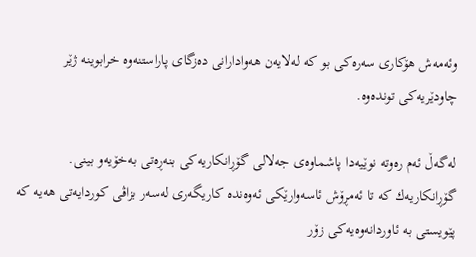وئه‌مه‌ش هۆكاری سه‌ره‌كی بو كه‌ له‌لایه‌ن هه‌وادارانی ده‌زگای پاراستنه‌وه‌ خرابوینه‌ ژێر چاودێریه‌كی تونده‌وه‌.

له‌گه‌ڵ‌ ئه‌م ره‌وته‌ نوێیه‌دا پاشماوه‌ی جه‌لالی گۆڕانكاریه‌كی بنه‌ڕه‌تی به‌خۆیه‌و بینی. گۆڕانكاریه‌ك كه‌ تا ئه‌مڕۆش ئاسه‌وارێكی ئه‌وه‌نده‌ كاریگه‌ری له‌سه‌ر بزاڤی كوردایه‌تی هه‌یه‌ كه‌ پێویستی به‌ ئاوردانه‌وه‌یه‌كی زۆر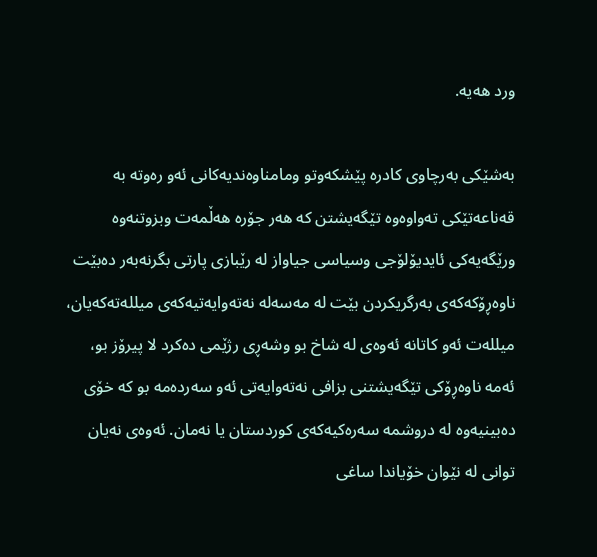ورد هه‌یه‌.

به‌شێكی به‌رچاوی كادره‌ پێشكه‌وتو ومامناوه‌ندیه‌كانی ئه‌و ره‌وته‌ به‌ قه‌ناعه‌تێكی ته‌واوه‌وه‌ تێگه‌یشتن كه‌ هه‌ر جۆره‌ هه‌ڵمه‌ت وبزوتنه‌وه‌ ورێگه‌یه‌كی ئایدیۆلۆجی وسیاسی جیاواز له‌ رێبازی پارتی بگرنه‌به‌ر ده‌بێت ناوه‌ڕۆكه‌كه‌ی به‌رگریكردن بێت له‌ مه‌سه‌له‌ نه‌ته‌وایه‌تیه‌كه‌ی میلله‌ته‌كه‌یان، میلله‌ت ئه‌و كاتانه‌ ئه‌وه‌ی له‌ شاخ بو وشه‌ڕی رژێمی ده‌كرد لا پیرۆز بو، ئه‌مه‌ ناوه‌ڕۆكی تێگه‌یشتنی بزافی نه‌ته‌وایه‌تی ئه‌و سه‌رده‌مه‌ بو كه‌ خۆی ده‌بینیه‌وه‌ له‌ دروشمه‌ سه‌ره‌كیه‌كه‌ی كوردستان یا نه‌مان. ئه‌وه‌ی نه‌یان توانی له‌ نێوان خۆیاندا ساغی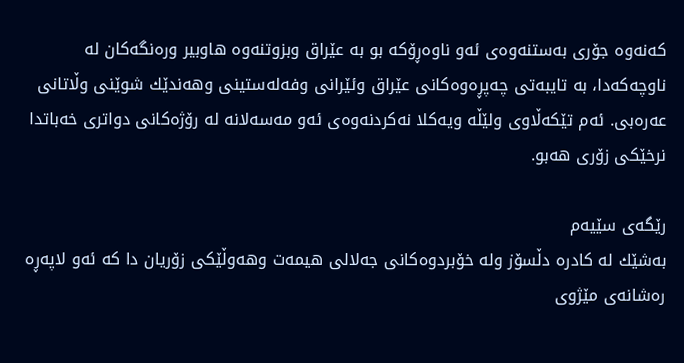كه‌نه‌وه‌ جۆری به‌ستنه‌وه‌ی ئه‌و ناوه‌ڕۆكه‌ بو به‌ عێراق وبزوتنه‌وه‌ هاوبیر وره‌نگه‌كان له‌ ناوچه‌كه‌دا، به‌ تایبه‌تی چه‌پڕه‌وه‌كانی عێراق وئێرانی وفه‌له‌ستینی وهه‌ندێك شوێنی وڵاتانی عه‌ره‌بی. ئه‌م تێكه‌ڵاوی ولێڵه‌ ویه‌كلا نه‌كردنه‌وه‌ی ئه‌و مه‌سه‌لانه‌ له‌ رۆژه‌كانی دواتری خه‌باتدا نرخێكی زۆری هه‌بو.

رێگه‌ی سێیه‌م
به‌شێك له‌ كادره‌ دڵسۆز وله‌ خۆبردوه‌كانی جه‌لالی هیمه‌ت وهه‌وڵێكی زۆریان دا كه‌ ئه‌و لاپه‌ڕه‌ ره‌شانه‌ی مێژوی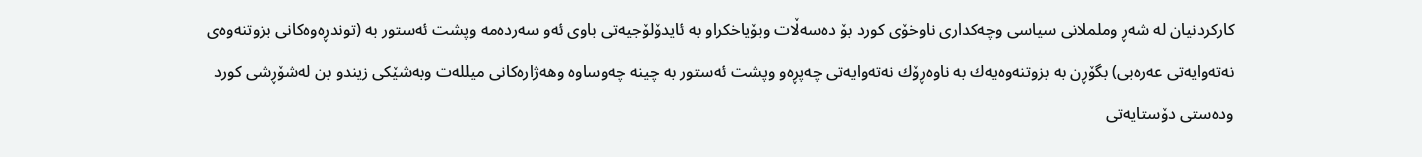كاركردنیان له‌ شه‌ڕ وململانی سیاسی وچه‌كداری ناوخۆی كورد بۆ ده‌سه‌ڵات وبۆیاخكراو به‌ ئایدۆلۆجیه‌تی باوی ئه‌و سه‌رده‌مه‌ وپشت ئه‌ستور به‌ (توندڕه‌وه‌كانی بزوتنه‌وه‌ی نه‌ته‌وایه‌تی عه‌ره‌بی) بگۆڕن به‌ بزوتنه‌وه‌یه‌ك به‌ ناوه‌ڕۆك نه‌ته‌وایه‌تی چه‌پڕه‌و وپشت ئه‌ستور به‌ چینه‌ چه‌وساوه‌ وهه‌ژاره‌كانی میلله‌ت وبه‌شێكی زیندو بن له‌شۆڕشی كورد وده‌ستی دۆستایه‌تی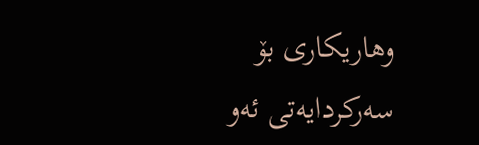وهاریكاری بۆ سه‌ركردایه‌تی ئه‌و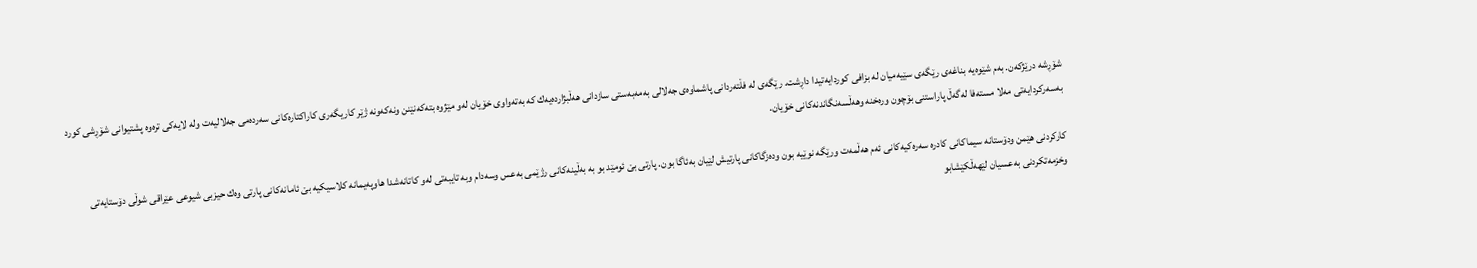شۆڕشه‌ درێژكه‌ن. به‌م شێوه‌یه‌ بناغه‌ی رێگه‌ی سێیه‌میان له‌ بزافی كوردایه‌تیدا داڕشت. رێگه‌ی له‌ فڵته‌ردانی پاشماوه‌ی جه‌لالی به‌مه‌به‌ستی سازدانی هه‌ڵبژارده‌یه‌ك كه‌ به‌ته‌واوی خۆیان له‌و مێژوه‌ بته‌كه‌نێنن ونه‌كه‌ونه‌ ژێر كاریگه‌ری كاراكتاره‌كانی سه‌رده‌می جه‌لالیه‌ت وله‌ لایه‌كی تره‌وه‌ پشتیوانی شۆڕشی كورد به‌سه‌ركردایه‌تی مه‌لا مسته‌فا له‌گه‌ڵ‌ پاراستنی بۆچون وره‌خنه‌ وهه‌ڵسه‌نگاندنه‌كانی خۆیان.

كاركردنی هێمن ودۆستانه‌ سیماكانی كادره‌ سه‌ره‌كیه‌كانی ئه‌م هه‌ڵمه‌ت ورێگه‌ نوێیه‌ بون وده‌زگاكانی پارتیش لێیان به‌ئاگا بون. پارتی بێ ئومێد بو به‌ به‌ڵینه‌كانی رژێمی به‌عس وسه‌دام وبه‌ تایبه‌تی له‌و كاتانه‌شدا هاوپه‌یمانه‌ كلاسیكیه‌ بێ ئامانه‌كانی پارتی وه‌ك حیزبی شیوعی عێراقی شوڵی دۆستایه‌تی وخزمه‌تكردنی به‌عسیان لێهه‌ڵكێشابو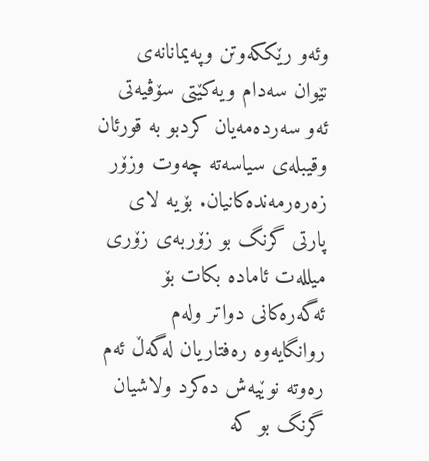وئه‌و رێككه‌وتن وپه‌یمانانه‌ی نێوان سه‌دام ویه‌كێتی سۆڤیه‌تی ئه‌و سه‌رده‌مه‌یان كردبو به‌ قورئان وقیبله‌ی سیاسه‌ته‌ چه‌وت وزۆر زه‌ره‌رمه‌نده‌كانیان. بۆیه‌ لای پارتی گرنگ بو زۆربه‌ی زۆری میلله‌ت ئاماده‌ بكات بۆ ئه‌گه‌ره‌كانی دواتر وله‌م روانگایه‌وه‌ ره‌فتاریان له‌گه‌ڵ ئه‌م ره‌وته‌ نوێیه‌ش ده‌كرد ولاشیان گرنگ بو كه‌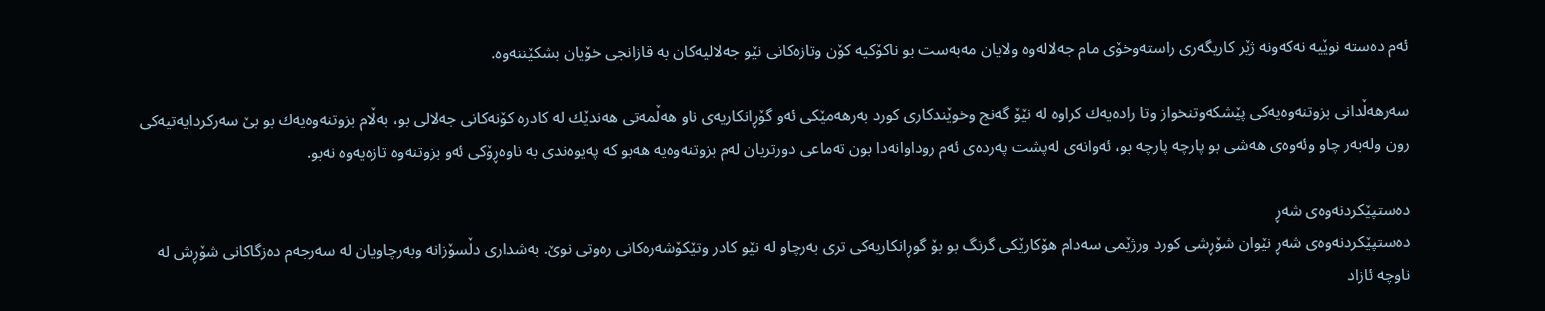ئه‌م ده‌سته‌ نوێیه‌ نه‌كه‌ونه‌ ژێر كاریگه‌ری راسته‌وخۆی مام جه‌لاله‌وه‌ ولایان مه‌به‌ست بو ناكۆكیه‌ كۆن وتازه‌كانی نێو جه‌لالیه‌كان به‌ قازانجی خۆیان بشكێننه‌وه‌.

سه‌رهه‌ڵدانی بزوتنه‌وه‌یه‌كی پێشكه‌وتنخواز وتا راده‌یه‌ك كراوه‌ له‌ نێۆ گه‌نج وخوێندكاری كورد به‌رهه‌مێكی ئه‌و گۆڕانكاریه‌ی ناو هه‌ڵمه‌تی هه‌ندێك له‌ كادره‌ كۆنه‌كانی جه‌لالی بو، به‌ڵام بزوتنه‌وه‌یه‌ك بو بێ سه‌ركردایه‌تیه‌كی رون وله‌به‌ر چاو وئه‌وه‌ی هه‌شی بو پارچه‌ پارچه‌ بو، ئه‌وانه‌ی له‌پشت په‌رده‌ی ئه‌م روداوانه‌دا بون ته‌ماعی دورتریان له‌م بزوتنه‌وه‌یه‌ هه‌بو كه‌ په‌یوه‌ندی به‌ ناوه‌ڕۆكی ئه‌و بزوتنه‌وه‌ تازه‌یه‌وه‌ نه‌بو.

ده‌ستپێكردنه‌وه‌ی شه‌ڕ
ده‌ستپێكردنه‌وه‌ی شه‌ڕ نێوان شۆڕشی كورد ورژێمی سه‌دام هۆكارێكی گرنگ بو بۆ گوڕانكاریه‌كی تری به‌رچاو له‌ نێو كادر وتێكۆشه‌ره‌كانی ره‌وتی نوێ. به‌شداری دڵسۆزانه‌ وبه‌رچاویان له‌ سه‌رجه‌م ده‌زگاكانی شۆڕش له‌ ناوچه‌ ئازاد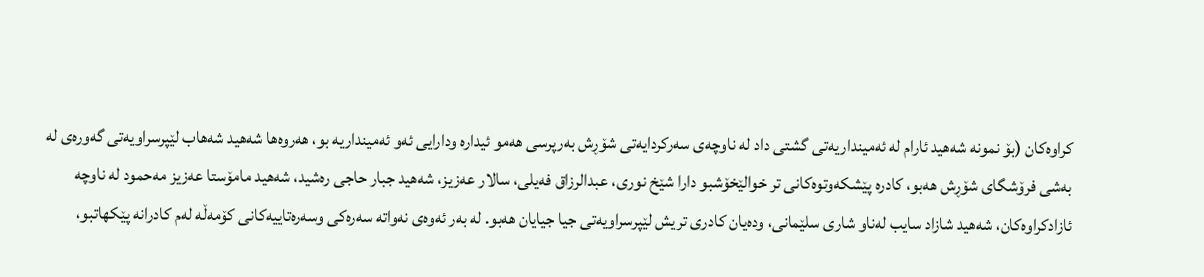كراوه‌كان (بۆ نمونه‌ شه‌هید ئارام له‌ ئه‌مینداریه‌تی گشتی داد له‌ ناوچه‌ی سه‌ركردایه‌تی شۆڕش به‌رپرسی هه‌مو ئیداره‌ ودارایی ئه‌و ئه‌مینداریه‌ بو، هه‌روه‌ها شه‌هید شه‌هاب لێپرسراویه‌تی گه‌وره‌ی له‌ به‌شی فرۆشگای شۆڕش هه‌بو، كادره‌ پێشكه‌وتوه‌كانی تر خوالێخۆشبو دارا شێخ نوری، عبدالرزاق فه‌یلی، سالار عه‌زیز، شه‌هید جبار حاجی ره‌شید، شه‌هید مامۆستا عه‌زیز مه‌حمود له‌ ناوچه‌ ئازادكراوه‌كان، شه‌هید شازاد سایب له‌ناو شاری سلێمانی، وده‌یان كادری تریش لێپرسراویه‌تی جیا جیایان هه‌بو. له‌ به‌ر ئه‌وه‌ی نه‌واته‌ سه‌ره‌كی وسه‌ره‌تاییه‌كانی كۆمه‌ڵه‌ له‌م كادرانه‌ پێكهاتبو،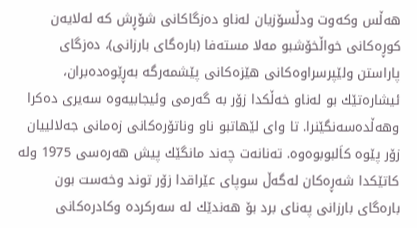هه‌ڵس وكه‌وت ودڵسۆزیان له‌ناو ده‌زگاكانی شۆڕش كه‌ له‌لایه‌ن كوڕه‌كانی خواڵخۆشبو مه‌لا مسته‌فا (باره‌گای بارزانی)، ده‌زگای پاراستن ولێپرسراوه‌كانی هێزه‌كانی پێشمه‌رگه‌ به‌ڕێوه‌ده‌بران، ئیشاره‌تێك بو له‌ناو خه‌ڵكدا زۆر به‌ گه‌رمی وئیجابیه‌وه‌ سه‌یری ده‌كرا وهه‌ڵده‌سه‌نگێنرا. تا وای لێهاتبو ناو وناتۆره‌كانی زه‌مانی جه‌لالییان زۆر پێوه‌ كاَلبوبوه‌وه‌. ته‌نانه‌ت چه‌ند مانگێك پیش هه‌ره‌سی 1975 وله‌ كاتێكدا شه‌ڕه‌كان له‌گه‌ڵ‌ سوپای عێراقدا زۆر توند وخه‌ست بون باره‌گای بارزانی په‌نای برد بۆ هه‌ندێك له‌ سه‌ركرده‌ وكادره‌كانی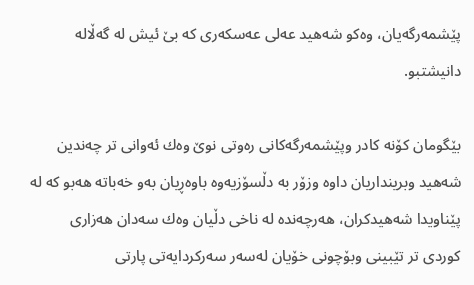پێشمه‌رگه‌یان، وه‌كو شه‌هید عه‌لی عه‌سكه‌ری كه‌ بێ ئیش له‌ گه‌ڵاله‌ دانیشتبو.

بێگومان كۆنه‌ كادر وپێشمه‌رگه‌كانی ره‌وتی نوێ وه‌ك ئه‌وانی تر چه‌ندین شه‌هید وبرینداریان داوه‌ وزۆر به‌ دڵسۆزیه‌وه‌ باوه‌ڕیان به‌و خه‌باته‌ هه‌بو كه‌ له‌ پێناویدا شه‌هیدكران، هه‌رچه‌نده‌ له‌ ناخی دڵیان وه‌ك سه‌دان هه‌زاری كوردی تر تێبینی وبۆچونی خۆیان له‌سه‌ر سه‌ركردایه‌تی پارتی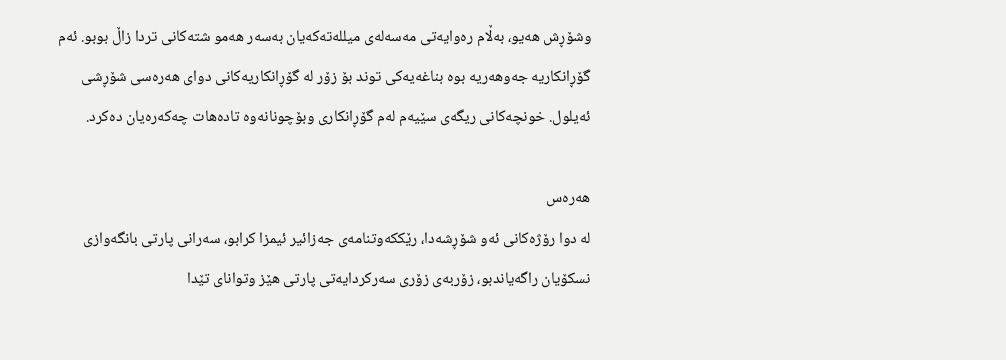وشۆڕش هه‌یو، به‌ڵام ره‌وایه‌تی مه‌سه‌له‌ی میلله‌ته‌كه‌یان به‌سه‌ر هه‌مو شته‌كانی تردا زاڵ‌ بوبو. ئه‌م گۆڕانكاریه‌ جه‌وهه‌ریه‌ بوه‌ بناغه‌یه‌كی توند بۆ زۆر له‌ گۆڕانكاریه‌كانی دوای هه‌ره‌سی شۆڕشی ئه‌یلول. خونچه‌كانی ریگه‌ی سێیه‌م له‌م گۆڕانكاری وبۆچونانه‌وه‌ تاده‌هات چه‌كه‌ره‌یان ده‌كرد.

هه‌ره‌س
له‌ دوا رۆژه‌كانی ئه‌و شۆڕشه‌دا، رێككه‌وتنامه‌ی جه‌زائیر ئیمزا كرابو، سه‌رانی پارتی بانگه‌وازی نسكۆیان راگه‌یاندبو، زۆربه‌ی زۆری سه‌ركردایه‌تی پارتی هێز وتوانای تێدا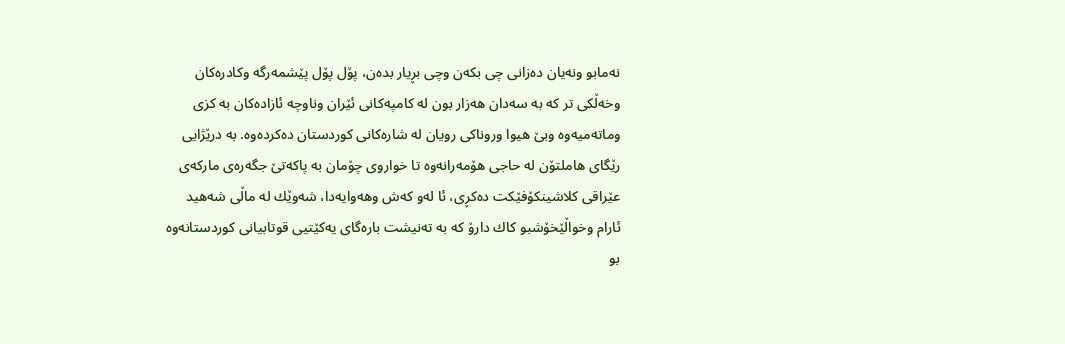نه‌مابو ونه‌یان ده‌زانی چی بكه‌ن وچی بڕیار بده‌ن، پۆل پۆل پێشمه‌رگه‌ وكادره‌كان وخه‌ڵكی تر كه‌ به‌ سه‌دان هه‌زار بون له‌ كامپه‌كانی ئێران وناوچه‌ ئازاده‌كان به‌ كزی وماته‌میه‌وه‌ وبێ هیوا وروناكی رویان له‌ شاره‌كانی كوردستان ده‌كرده‌وه‌. به‌ درێژایی رێگای هاملتۆن له‌ حاجی هۆمه‌رانه‌وه‌ تا خواروی چۆمان به‌ پاكه‌تێ جگه‌ره‌ی ماركه‌ی عێراقی كلاشینكۆفێكت ده‌كڕی، ئا له‌و كه‌ش وهه‌وایه‌دا، شه‌وێك له‌ ماڵی شه‌هید ئارام وخواڵێخۆشبو كاك دارۆ كه‌ به‌ ته‌نیشت باره‌گای یه‌كێتیی قوتابیانی كوردستانه‌وه‌ بو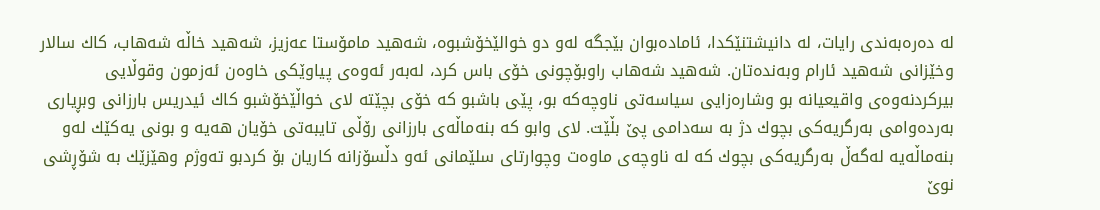له‌ ده‌ره‌به‌ندی رایات، له‌ دانیشتنێكدا، ئاماده‌بوان بێجگه‌ له‌و دو خوالێخۆشبوه‌، شه‌هید مامۆستا عه‌زیز، شه‌هید خاڵه‌ شه‌هاب، كاك سالار وخێزانی شه‌هید ئارام وبه‌نده‌تان. شه‌هید شه‌هاب راوبۆچونی خۆی باس كرد، له‌به‌ر ئه‌وه‌ی پیاوێكی خاوه‌ن ئه‌زمون وقوڵایی بیركردنه‌وه‌ی واقیعیانه‌ بو وشاره‌زایی سیاسه‌تی ناوچه‌كه‌ بو، پێی باشبو كه‌ خۆی بچێته‌ لای خواڵێخۆشبو كاك ئیدریس بارزانی وبڕیاری به‌رده‌وامی به‌رگریه‌كی بچوك دژ به‌ سه‌دامی پێ بڵێت. لای وابو كه‌ بنه‌ماڵه‌ی بارزانی رۆڵی تایبه‌تی خۆیان هه‌یه‌ و بونی یه‌كێك له‌و بنه‌ماڵه‌یه‌ له‌گه‌ڵ‌ به‌رگریه‌كی بچوك كه‌ له‌ ناوچه‌ی ماوه‌ت وچوارتای سلێمانی ئه‌و دڵسۆزانه‌ كاریان بۆ كردبو ته‌وژم وهێزێك به‌ شۆڕشی نوێ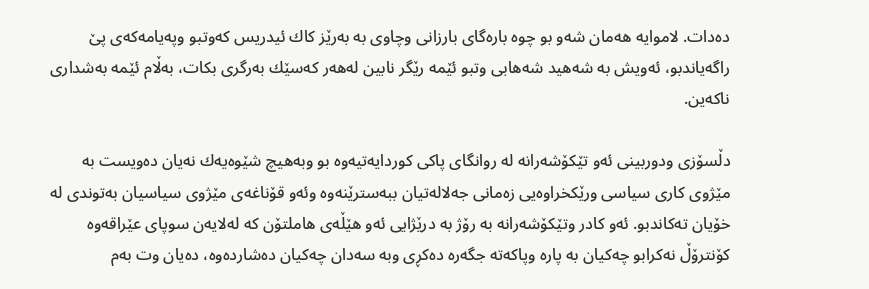ده‌دات. لاموایه‌ هه‌مان شه‌و بو چوه‌ باره‌گای بارزانی وچاوی به‌ به‌رێز كاك ئیدریس كه‌وتبو وپه‌یامه‌كه‌ی پێ راگه‌یاندبو، ئه‌ویش به‌ شه‌هید شه‌هابی وتبو ئێمه‌ رێگر نابین له‌هه‌ر كه‌سێك به‌رگری بكات، به‌ڵام ئێمه‌ به‌شداری ناكه‌ین.

دڵسۆزی ودوربینی ئه‌و تێكۆشه‌رانه‌ له‌ روانگای پاكی كوردایه‌تیه‌وه‌ بو وبه‌هیچ شێوه‌یه‌ك نه‌یان ده‌ویست به‌ مێژوی كاری سیاسی ورێكخراوه‌یی زه‌مانی جه‌لاله‌تیان ببه‌سترێنه‌وه‌ وئه‌و قۆناغه‌ی مێژوی سیاسیان به‌توندی له‌ خۆیان ته‌كاندبو. ئه‌و كادر وتێكۆشه‌رانه‌ به‌ رۆژ به‌ درێژایی ئه‌و هێڵه‌ی هاملتۆن كه‌ له‌لایه‌ن سوپای عێراقه‌وه‌ كۆنترۆڵ‌ نه‌كرابو چه‌كیان به‌ پاره‌ وپاكه‌ته‌ جگه‌ره‌ ده‌كڕی وبه‌ سه‌دان چه‌كیان ده‌شارده‌وه‌، ده‌یان وت به‌م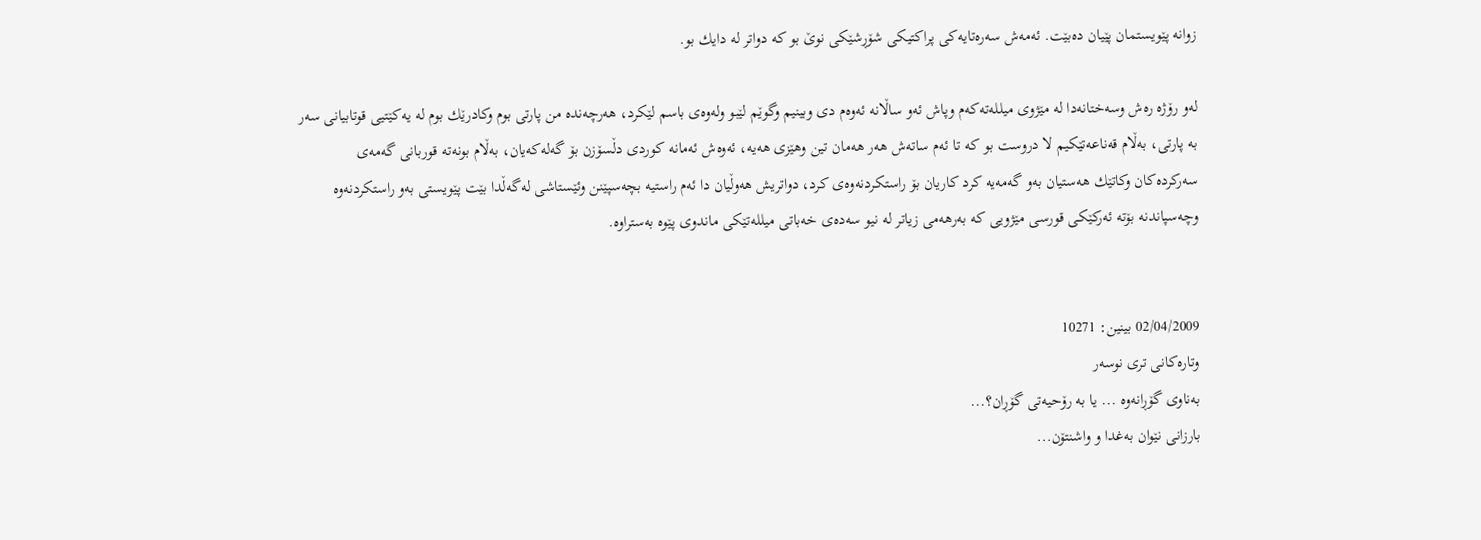زوانه‌ پێویستمان پێیان ده‌بێت. ئه‌مه‌ش سه‌ره‌تایه‌كی پراكتیكی شۆڕشێكی نوێ بو كه‌ دواتر له‌ دایك بو.

له‌و رۆژه‌ ره‌ش وسه‌ختانه‌دا له‌ مێژوی میلله‌ته‌كه‌م وپاش ئه‌و ساڵانه‌ ئه‌وه‌م دی وبینیم وگوێم لێبو وله‌وه‌ی باسم لێكرد، هه‌رچه‌نده‌ من پارتی بوم وكادرێك بوم له‌ یه‌كێتیی قوتابیانی سه‌ر به‌ پارتی، به‌ڵام قه‌ناعه‌تێكیم لا دروست بو كه‌ تا ئه‌م ساته‌ش هه‌ر هه‌مان تین وهێزی هه‌یه‌، ئه‌وه‌ش ئه‌مانه‌ كوردی دڵسۆزن بۆ گه‌له‌كه‌یان، به‌ڵام بونه‌ته‌ قوربانی گه‌مه‌ی سه‌ركرده‌كان وكاتێك هه‌ستیان به‌و گه‌مه‌یه‌ كرد كاریان بۆ راستكردنه‌وه‌ی كرد، دواتریش هه‌وڵیان دا ئه‌م راستیه‌ بچه‌سپێنن وئێستاشی له‌گه‌ڵدا بێت پێویستی به‌و راستكردنه‌وه‌ وچه‌سپاندنه‌ بۆته‌ ئه‌ركێكی قورسی مێژویی كه‌ به‌رهه‌می زیاتر له‌ نیو سه‌ده‌ی خه‌باتی میلله‌تێكی ماندوی پێوه‌ به‌ستراوه‌.


02/04/2009 بینین: 10271
وتاره‌کانی تری نوسه‌ر
به‌ناوی گۆڕانه‌وه‌ ... یا به‌ رۆحیه‌تی گۆڕان؟...
بارزانی نێوان به‌غدا و واشنتۆن...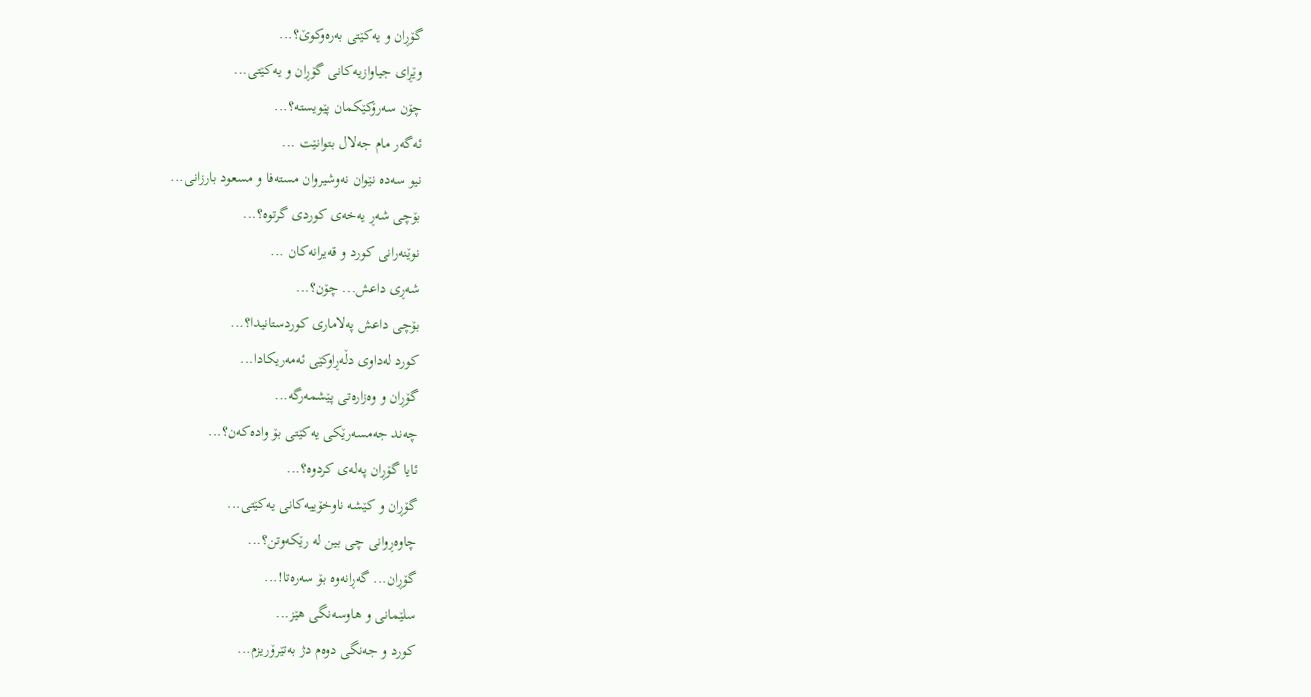گۆڕان و یه‌کێتی به‌ره‌وکوێ؟...
وێڕای جیاوازیه‌کانی گۆڕان و یه‌کێتی...
چۆن سه‌رۆکێکمان پێویسته‌؟...
ئه‌گه‌ر مام جەلال بتوانێت ...
نیو سه‌ده‌ نێوان نه‌وشیروان مسته‌فا و مسعود بارزانی...
بۆچی شه‌ڕ یه‌خه‌ی کوردی گرتوه‌؟...
نوێنه‌رانی کورد و قه‌یرانه‌کان‌ ...
شه‌ڕی داعش... چۆن؟...
بۆچی داعش په‌لاماری کوردستانیدا؟...
کورد له‌داوی دڵه‌ڕاوکێی ئه‌مەریکادا...
گۆڕان و وه‌زاره‌تی پێشمه‌رگه‌...
چه‌ند جه‌مسه‌رێکی یه‌کێتی بۆ واده‌که‌ن؟‌...
ئایا گۆڕان په‌له‌ی کردوه‌؟...
گۆڕان و کێشه‌ ناوخۆییه‌کانی یه‌کێتی...
چاوه‌ڕوانی چی بین له‌ رێکه‌وتن؟...
گۆڕان... گه‌ڕانه‌وه‌ بۆ سه‌ره‌تا!...
سلێمانی و هاوسه‌نگی هێز...
کورد و جه‌نگی دوه‌م دژ به‌تێرۆریزم...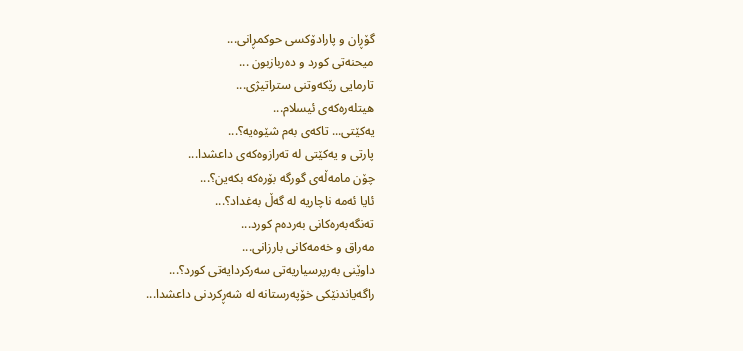گۆڕان و پارادۆکسی حوکمڕانی...
میحنه‌تی کورد و ده‌ربازبون ...
تارمایی رێکه‌وتنی ستراتیژی...
هیتله‌ره‌که‌ی‌ ئیسلام...
یه‌کێتی... تاکه‌ی به‌م شێوه‌یه‌؟...
پارتی و یه‌کێتی له‌ ته‌رازوه‌که‌ی داعشدا...
چۆن مامه‌ڵه‌ی گو‌رگه‌ بۆره‌که‌ بکه‌ین؟...
ئایا ئه‌مه‌ ناچاریه‌ له‌ گه‌ڵ به‌غداد؟...
ته‌نگه‌به‌ره‌کانی به‌رده‌م کورد...
مه‌راق و خه‌مه‌کانی بارزانی...
داوێنی به‌رپرسیاریه‌تی سه‌رکردایه‌تی کورد؟...
راگه‌یاندنێکی خۆپه‌رستانه‌ له‌ شه‌ڕکردنی داعشدا...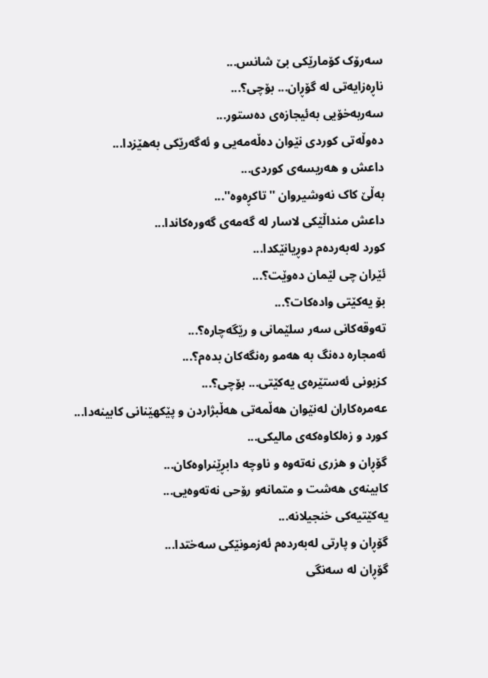سه‌رۆک کۆمارێکی بێ شانس...
ناڕه‌زایه‌تی له‌ گۆڕان... بۆچی؟...
سه‌ربه‌خۆیی به‌ئیجازه‌ی ده‌ستور...
ده‌وڵه‌تی کوردی نێوان ده‌ڵه‌مه‌یی و ئه‌گه‌رێکی به‌هێزدا...
داعش و هه‌ریسه‌ی کوردی...
به‌ڵێ کاک نه‌وشیروان ''تاکڕه‌وه‌''...
داعش منداڵێکی لاسار له‌ گه‌مه‌ی گه‌وره‌کاندا...
کورد له‌به‌رده‌م دو‌ڕیانێکدا...
ئێران چی لێمان ده‌وێت؟...
بۆ یه‌کێتی واده‌کات؟...
ته‌وقه‌کانی سه‌ر سلێمانی و رێگه‌چاره‌؟...
ئه‌مجاره‌ ده‌نگ به‌ هه‌مو ره‌نگه‌کان بده‌م؟...
کزبونی ئه‌ستێره‌ی یه‌کێتی... بۆچی؟...
عه‌مره‌کاران‌ لەنێوان‌ هه‌ڵمه‌تی هه‌ڵبژاردن و پێکهێنانی کابینه‌دا...
کورد و زه‌لکاوه‌که‌ی مالیکی...
گۆڕان و هزری نه‌ته‌وه‌ و ناوچه‌ دابڕێنراوه‌کان...
کابینه‌ی هه‌شت و متمانه‌و رۆحی نه‌ته‌وه‌یی...
یه‌کێتیه‌کی خنجیلانه‌...
گۆڕان و پارتی له‌به‌رده‌م ئه‌زمونێکی سه‌ختدا...
گۆڕان له‌ سه‌نگی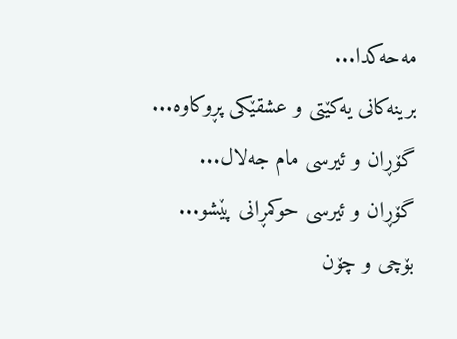مه‌حه‌کدا...
برینه‌کانی یه‌كێتی و عشقێکی پڕوکاوه‌...
گۆڕان و ئیرسی مام جەلال...
گۆڕان و ئیرسی حوکمڕانی پێشو...
بۆچی و چۆن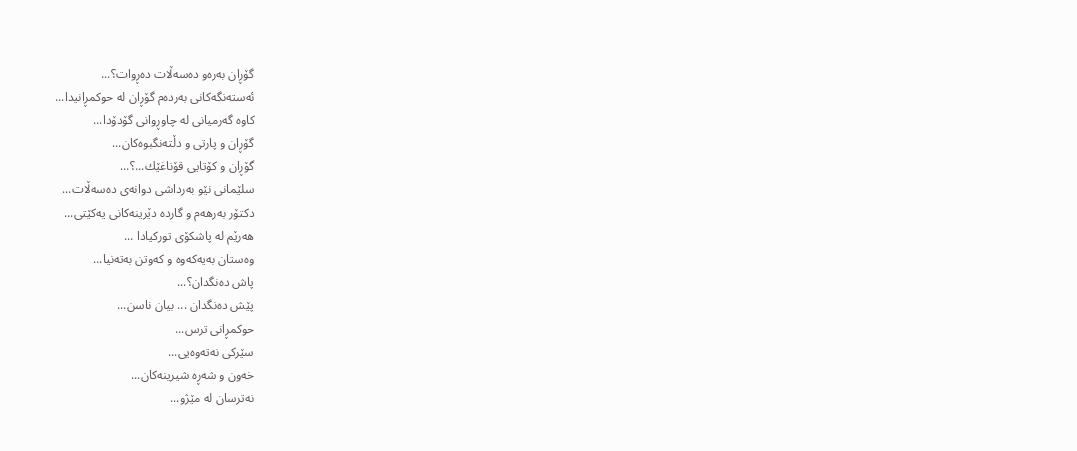گۆڕان به‌ره‌و ده‌سه‌ڵات ده‌ڕوات؟...
ئه‌سته‌نگه‌کانی به‌رده‌م گۆڕان له‌ حوکمڕانیدا...
کاوه‌ گه‌رمیانی له‌ چاوڕوانی گۆدۆدا...
گۆڕان و پارتی و دڵته‌نگبوه‌کان...
گۆڕان و کۆتایی قۆناغێك...؟...
سلێمانی نێو به‌رداشی دوانه‌ی ده‌سه‌ڵات...
دکتۆر به‌رهه‌م و گارده‌ دێرینه‌کانی یه‌کێتی...
هه‌رێم لە پاشکۆی تورکیادا ...
وه‌ستان به‌یه‌که‌وه‌ و که‌وتن به‌ته‌نیا...
پاش ده‌نگدان؟...
پێش ده‌نگدان ... بیان ناسن...
حوکمڕانی ترس...
سێرکی نه‌ته‌وه‌یی...
خه‌ون و شه‌ڕه‌ شیرینه‌کان...
نه‌ترسان له‌ مێژو...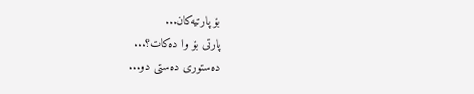بۆ پارتیه‌کان...
پارتی بۆ وا ده‌کات؟...
ده‌ستوری ده‌ستی دو...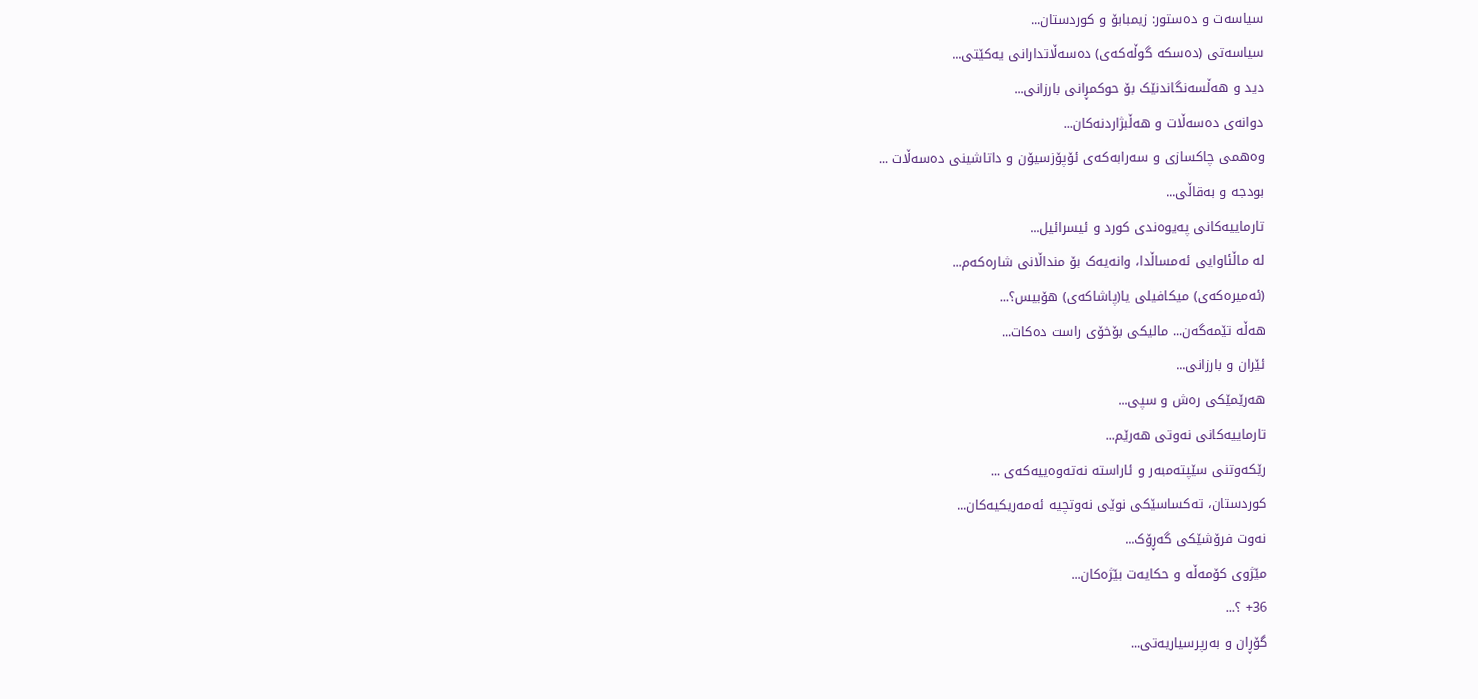سیاسه‌ت و ده‌ستور: زیمبابۆ و کوردستان...
سیاسه‌تی (ده‌سکه‌ گوڵه‌که‌ی) ده‌سه‌ڵاتدارانی یه‌کێتی...
دید و هه‌ڵسه‌نگاندنێک بۆ حوکمڕانی بارزانی‌...
دوانه‌ی ده‌سه‌ڵات و هه‌ڵبژاردنه‌کان...
وه‌همی چاکسازی و سه‌رابه‌که‌ی ئۆپۆزسیۆن و داتاشینی ده‌سه‌ڵات‌ ...
بودجه‌ و به‌قاڵی...
تارماییه‌کانی په‌یوه‌ندی کورد و ئیسرائیل...
له‌ ماڵئاوایی ئه‌مساڵدا، وانه‌یه‌ک بۆ منداڵانی شاره‌که‌م...
(ئه‌میره‌که‌ی) میکافیلی یا(پاشاکه‌ی) هۆبیس؟...
هه‌ڵه‌ تێمه‌گه‌ن... مالیکی بۆخۆی راست ده‌کات...
ئێران و بارزانی...
هه‌رێمێکی‌ ره‌ش و سپی...
تارماییه‌کانی نه‌وتی هه‌رێم...
رێکه‌وتنی سێپته‌مبه‌ر و ئاراسته‌ نه‌ته‌وه‌ییه‌که‌ی‌ ...
کوردستان، ته‌کساسێکی نوێی نه‌وتچیه‌‌ ئه‌مەریکیه‌کان...
نه‌وت فرۆشێکی گه‌ڕۆک...
مێژوی کۆمه‌ڵه و حکایه‌ت بێژه‌کان...
36+ ؟...
گۆڕان و به‌رپرسیاریه‌تی...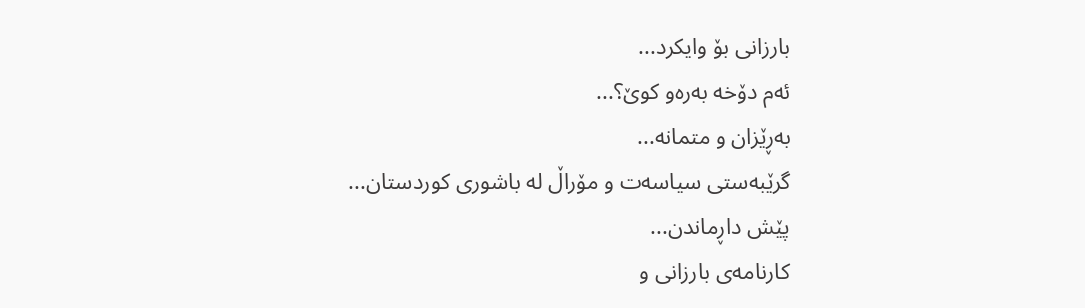بارزانی بۆ وایکرد...
ئەم دۆخە بەرەو کوێ؟...
بەڕێزان و متمانە...
گرێبەستی سیاسەت و مۆراڵ لە باشوری کوردستان...
پێش داڕماندن...
کارنامەی بارزانی و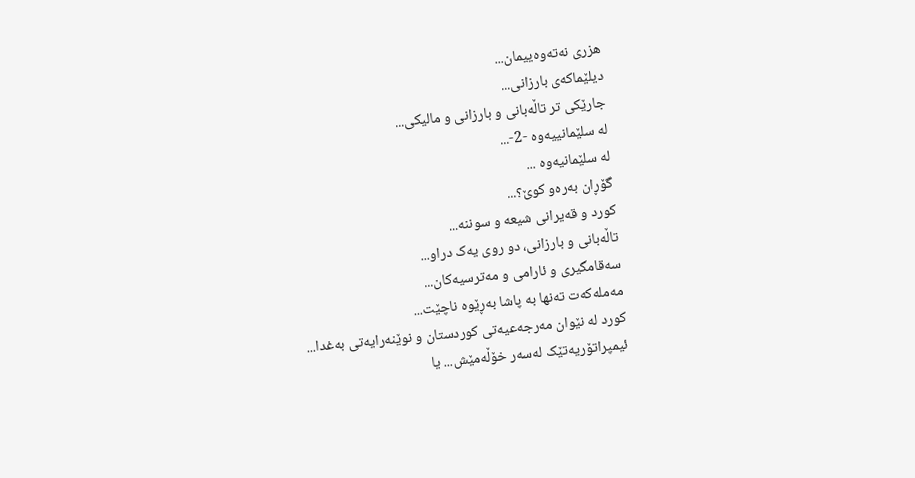هزری نەتەوەییمان...
دیلێماکەی بارزانی...
جارێکی تر تاڵەبانی و بارزانی و مالیکی...
لە سلێمانییه‌وه‌ -2-...
لە سلێمانیەوە ...
گۆڕان بەرەو کوێ؟...
کورد و قەیرانی شیعە و سوننە...
تاڵەبانی و بارزانی، دو روی یەک دراو...
سەقامگیری و ئارامی و مەترسیەکان...
مەملەکەت تەنها بە پاشا بەڕێوە ناچێت...
کورد له‌ نێوان مەرجەعیەتی کوردستان و نوێنەرایەتی بەغدا...
ئیمپراتۆریەتێک لەسەر خۆڵەمێش... یا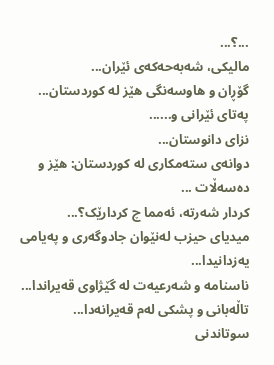...؟...
مالیکی، شەبەحەکەی ئێران...
گۆڕان و هاوسەنگی هێز لە کوردستان...
پەتای ئێرانی و......
نزای دانوستان...
دوانەی ستەمکاری لە کوردستان: هێز و دەسەڵات ...
کردار شەرتە، ئەمما چ کردارێک؟...
میدیای حیزب لەنێوان جادوگەری و پەیامی یەزدانیدا...
ناسنامە و شەرعیەت لە گێژاوی قەیراندا...
تاڵەبانی و پشکی لەم قەیرانەدا...
سوتاندنی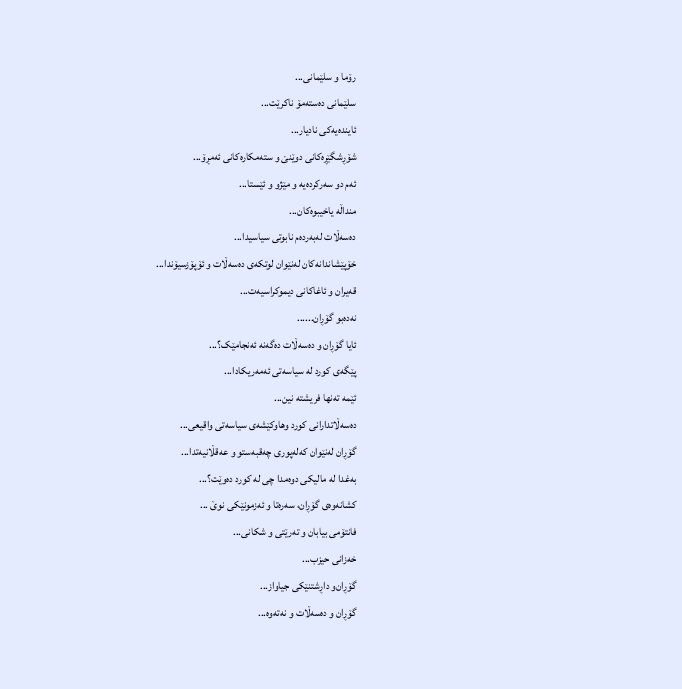رۆما و سلێمانی...
سلێمانی دەستەمۆ ناکرێت...
ئایندەیەکی نادیار...
شۆڕشگێڕەکانی دوێنێ و ستەمکارەکانی ئەمڕۆ...
ئەم دو سەرکردەیە و مێژو و ئێستا...
منداڵە یاخیبوەکان...
دەسەڵات لەبەردەم نابوتی سیاسیدا...
خۆپێشاندانەکان لەنێوان لوتکەی دەسەڵات و ئۆپۆزسیۆندا...
قەیران و ئاغاکانی دیموکراسیەت...
نەدەبو گۆڕان......
ئایا گۆڕان و دەسەڵات دەگەنە ئەنجامێک؟...
پێگەی کورد لە سیاسەتی ئەمه‌ریکادا...
ئێمە ته‌نها فریشتە نین...
دەسەڵاتدارانی کورد وهاوکێشەی سیاسەتی واقیعی...
گۆڕان لەنێوان کەلەپوری چه‌قبه‌ستو و عەقڵانیەتدا...
بەغدا لە مالیکی دوەمدا چی لە کورد دەوێت؟...
کشانەوەی گۆڕان، سەرەتا و ئه‌زمونێکی نوێ ...
فانتۆمی بیابان و تەرێتی و شکانی...
خەزانی حیزب...
گۆڕان‌و داڕشتنێکی جیاواز...
گۆڕان و دەسەڵات و نەتەوە...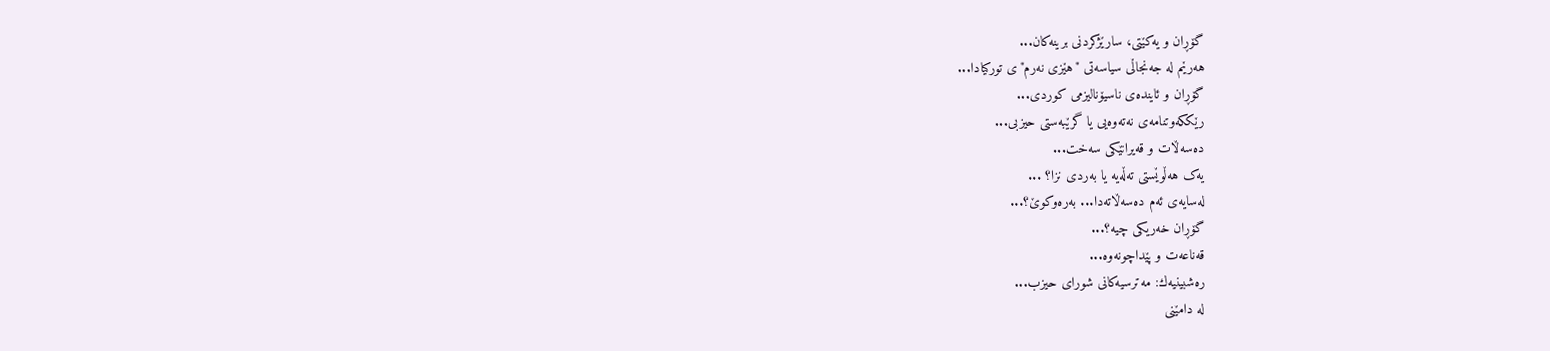گۆڕان و یەکێتی، سارێژکردنی برینەکان...
هەرێم لە جەنجاڵی سیاسەتی "هێزی نەرم"ی تورکیادا...
گۆڕان و ئایندەی ناسیۆنالیزمی کوردی...
رێککەوتنامەی نه‌ته‌وه‌یی یا گرێبەستی حیزبی...
دەسەڵات و قەیرانێکی سەخت...
یەک هەڵوێستی تەڵەیە یا بەردی نزا؟ ...
لەسایەی ئەم دەسەڵاتەدا... بەرەوکوێ؟...
گۆڕان خەریکی چیە؟...
قه‌ناعه‌ت و پێداچونه‌وه‌...
ره‌شبینیه‌ك: مه‌ترسیه‌كانی شورای حیزب...
لە دامێنی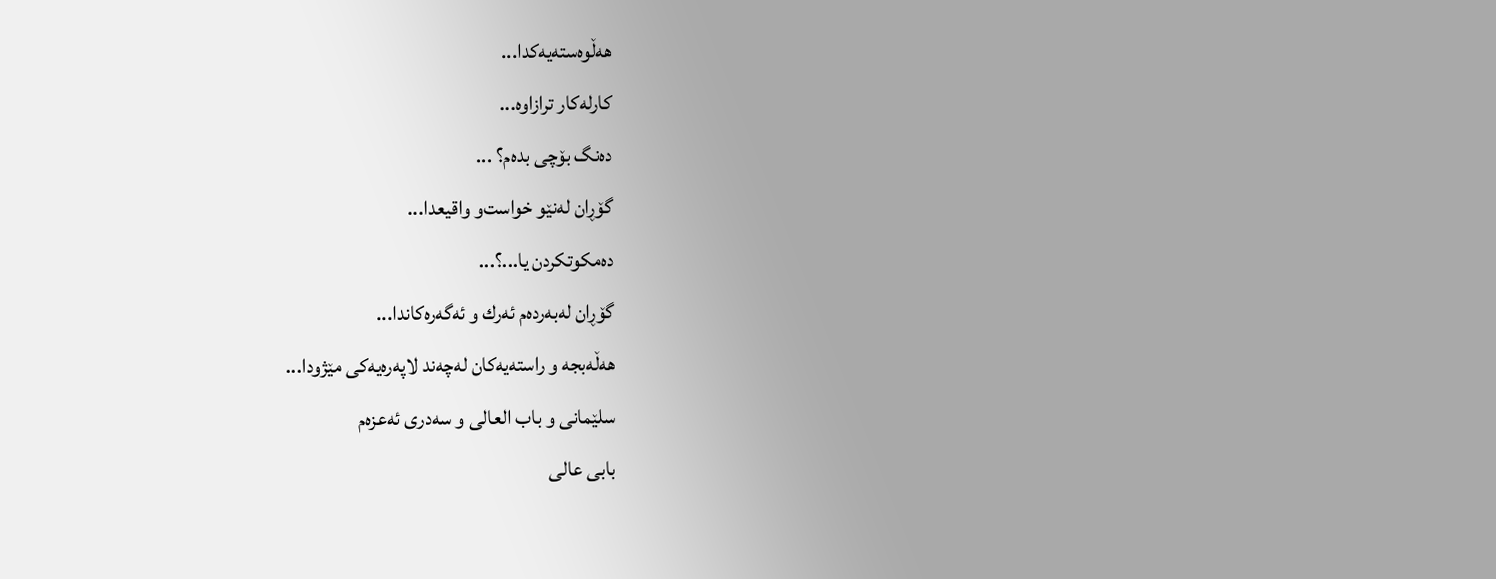هەڵوەستەیەکدا...
كارله‌كار ترازاوه‌...
ده‌نگ بۆچی بده‌م؟ ...
گۆڕان له‌نێو خواست‌و واقیعدا...
ده‌مكوتكردن یا...؟...
گۆڕان له‌به‌رده‌م ئه‌رك و ئه‌گه‌ره‌كاندا...
هه‌ڵه‌بجه‌ و راسته‌یه‌كان له‌چه‌ند لاپه‌ره‌یه‌كی مێژودا...
سلێمانی و باب العالی و سه‌دری ئه‌عزه‌م
بابی عالی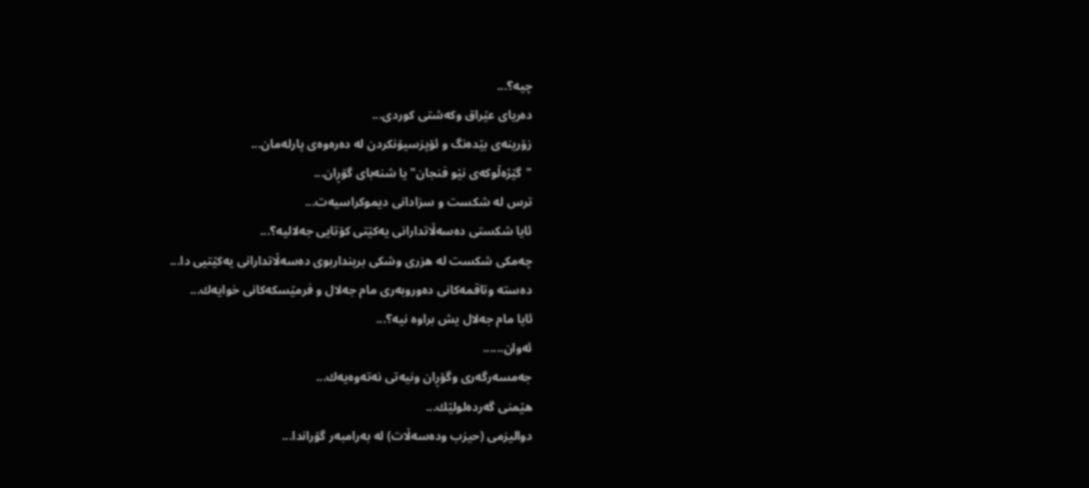چیه‌؟...
ده‌ریای عێراق وكه‌شتی كوردی...
زۆرینه‌ی بێده‌نگ و ئۆپزسیۆنكردن له‌ ده‌ره‌وه‌ی پارله‌مان...
"گێژه‌ڵوكه‌ی نێو فنجان" یا شنه‌بای گۆڕان...
ترس له‌ شكست و سزادانی دیموكراسیه‌ت...
ئایا شكستی ده‌سه‌ڵاتدارانی یه‌كێتی كۆتایی جه‌لالیه‌؟...
چه‌مكی شكست له‌ هزری وشكی برینداربوی ده‌سه‌ڵاتدارانی یه‌كێتیی دا...
ده‌سته‌ وتاقمه‌كانی ده‌وروبه‌ری مام جه‌لال و فرمێسكه‌كانی خوایه‌ك...
ئایا مام جه‌لال یش براوه‌ نیه‌؟...
ئه‌وان......
جه‌مسه‌رگه‌ری وگۆڕان ونیه‌تی نه‌ته‌وه‌یه‌ك...
هێمنی گه‌رده‌لولێك...
دوالیزمی (حیزب وده‌سه‌ڵات) له‌ به‌رامبه‌ر گۆراندا...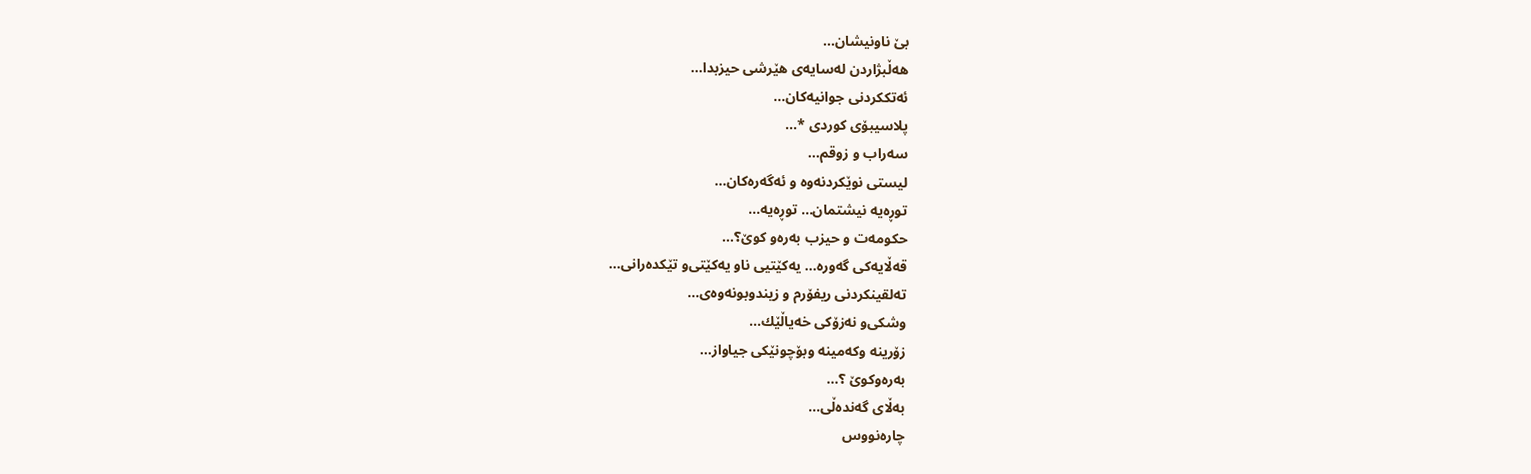بێ ناونیشان...
هه‌ڵبژاردن له‌سایه‌ی هێرشی حیزبدا...
ئه‌تككردنی جوانیه‌كان...
پلاسیبۆی كوردی *...
سه‌راب و زوقم...
لیستی نوێكردنه‌وه‌ و ئه‌گه‌ره‌كان...
توڕه‌یه‌ نیشتمان... توڕه‌یه‌...
حكومه‌ت ‌و حیزب به‌ره‌و كوێ‌؟...
قه‌ڵایه‌كی گه‌وره‌... یه‌كێتیی ناو یه‌كێتی‌و تێكده‌رانی...
ته‌لقینكردنی ریفۆرم ‌و زیندوبونه‌وه‌ی...
وشكی‌و نه‌زۆكی خه‌یاڵێك...
زۆرینه‌ وكه‌مینه‌ وبۆچونێكی جیاواز...
به‌ره‌وكوێ ؟...
به‌ڵای‌ گه‌نده‌ڵی...
چاره‌نووس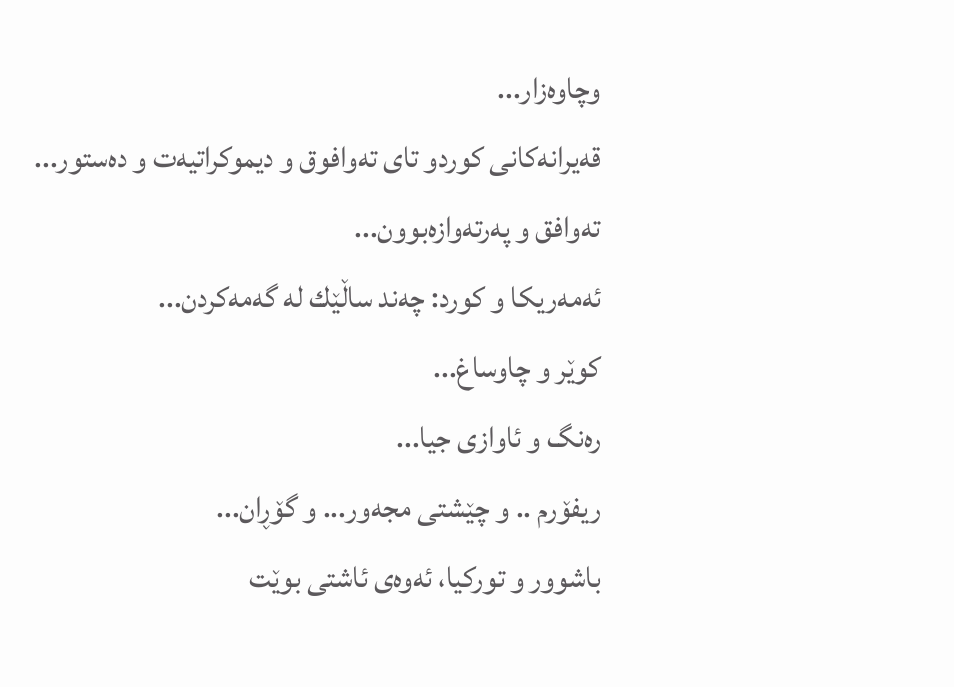وچاوه‌زار...
قه‌یرانه‌كانی كوردو تای ته‌وافوق و دیموكراتیه‌ت و ده‌ستور...
ته‌وافق و په‌رته‌وازه‌بوون...
ئه‌مه‌ریكا و كورد: چه‌ند ساڵێك له‌ گه‌مه‌كردن...
كوێر و چاوساغ...
ره‌نگ و ئاوازی جیا...
ریفۆرم .. و چێشتی مجه‌ور... و گۆڕان...
باشوور و توركیا، ئه‌وه‌ی ئاشتی بوێت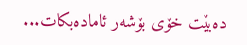ده‌بێت خۆی بۆشه‌ر ئاماده‌بكات...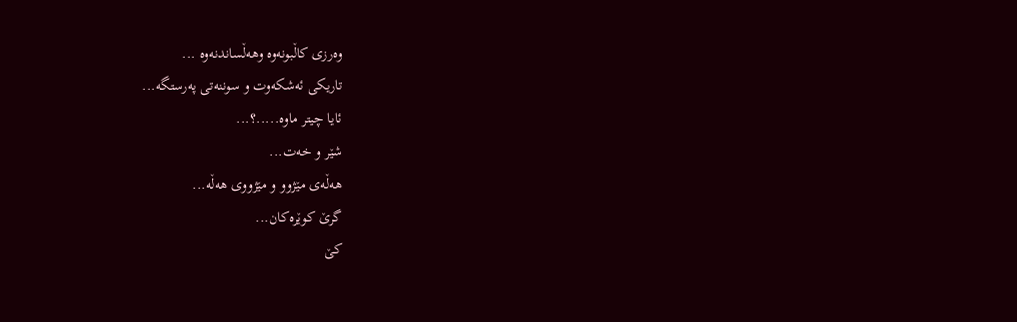وه‌رزی كاڵبونه‌وه‌ وهه‌ڵساندنه‌وه‌ ...
تاریكی ئه‌شكه‌وت و سوننه‌تی په‌رستگه‌...
ئایا چیتر ماوه‌.....؟...
شێر و خه‌ت...
هه‌ڵه‌ی مێژوو و مێژووی هه‌ڵه‌...
گرێ كوێره‌كان...
كێ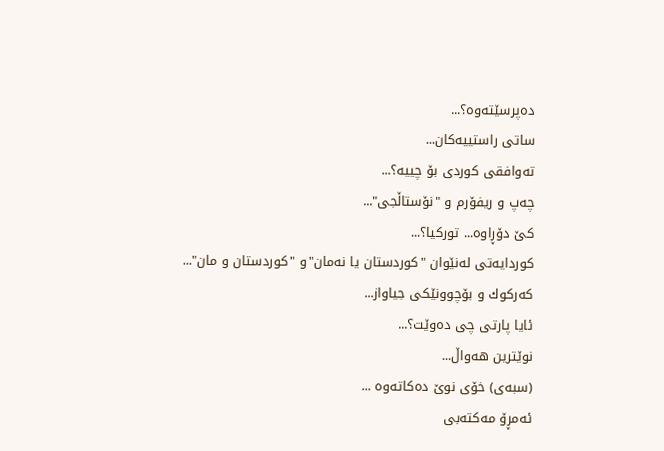ده‌پرسێته‌وه‌؟...
ساتی راستییه‌كان...
ته‌وافقی كوردی بۆ چییه‌؟...
چه‌پ و ریفۆرم و "نۆستاڵجی"...
كێ دۆڕاوه‌... توركیا؟...
كوردایه‌تی له‌نێوان "كوردستان یا نه‌مان"و "كوردستان ‌و مان"...
كه‌ركوك و بۆچوونێكی جیاواز...
ئایا پارتی چی ده‌وێت؟...
نوێترین هه‌واڵ...
(سبەى) خۆى نوێ دەکاتەوە ...
ئه‌مڕۆ مه‌كته‌بی‌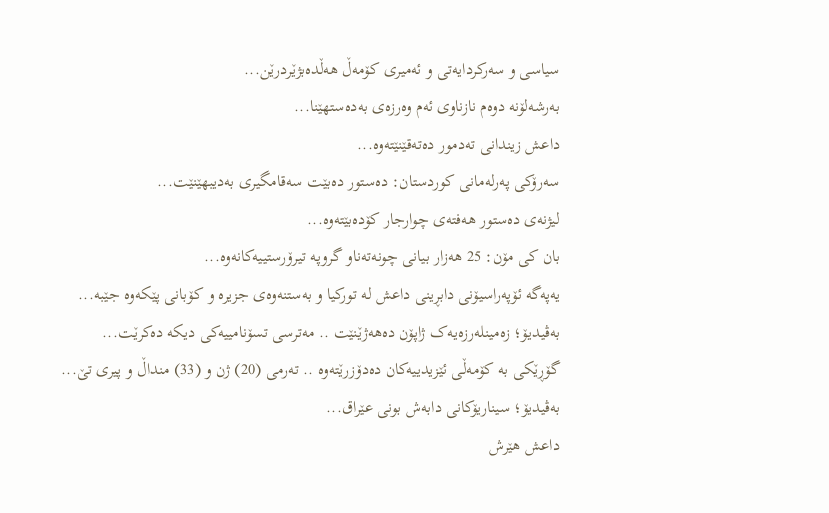سیاسی‌ و سه‌ركردایه‌تی‌ و ئه‌میری‌ كۆمه‌ڵ هەڵدەبژێردرێن...
به‌رشه‌لۆنه‌ دوه‌م نازناوی ئه‌م وه‌رزه‌ی به‌ده‌ستهێنا...
داعش زیندانی تەدمور دەتەقێنێتەوە...
سەرۆكی پەرلەمانی كوردستان: دەستور دەبێت سەقامگیری بەدیبهێنێت...
لیژنەی دەستور هەفتەی چوارجار كۆدەبێتەوە...
بان كی مۆن: 25 هەزار بیانی چونەتەناو گروپە تیرۆرستییەكانەوە...
یەپەگە ئۆپەراسیۆنی دابڕینی داعش لە تورکیا و بەستنەوەی جزیرە و کۆبانی پێکەوە جێبە...
بەڤیدیۆ؛ زەمینلەرزەیەک ژاپۆن دەهەژێنێت .. مەترسی تسۆنامییەکی دیکە دەکرێت...
گۆڕێکی بە کۆمەڵی ئێزیدییەکان دەدۆزرێتەوە .. تەرمی (20) ژن و (33) منداڵ و پیری تێ...
بەڤیدیۆ؛ سیناریۆکانی دابەش بونی عێراق...
داعش هێرش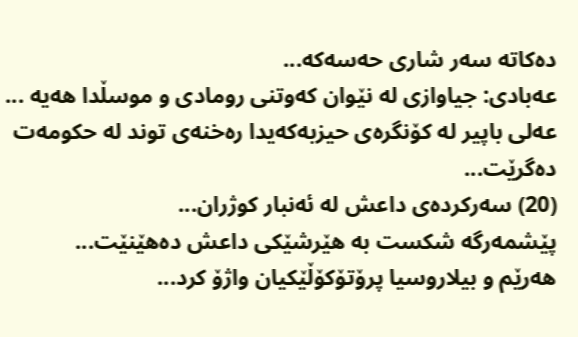دەکاتە سەر شاری حەسەکە...
عه‌بادی: جیاوازی له‌ نێوان کەوتنی رومادی و موسڵدا هه‌یه‌ ...
عەلی باپیر لە کۆنگرەی حیزبەکەیدا رەخنەی توند لە حکومەت دەگرێت...
(20) سه‌ركرده‌ی داعش لە ئەنبار کوژران...
پێشمەرگە شكست بە هێرشێكی داعش دەهێنێت...
هەرێم و بیلاروسیا پرۆتۆکۆڵێکیان واژۆ کرد...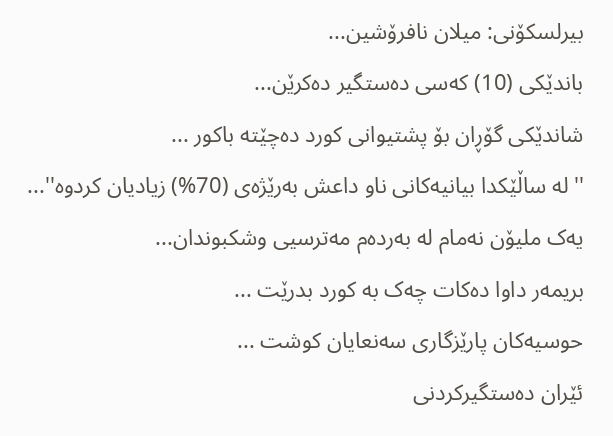بیرلسكۆنی: میلان نافرۆشین...
باندێکی (10) کەسى دەستگیر دەکرێن...
شاندێکى گۆڕان بۆ پشتیوانی کورد دەچێتە باکور ...
''لە ساڵێکدا بیانیه‌كانی ناو داعش بەرێژەى (70%) زیادیان کردوە''...
یەک ملیۆن نەمام لە بەردەم مەترسیی وشکبوندان...
بریمه‌ر داوا دەکات چەک بە کورد بدرێت ...
حوسیەکان پارێزگارى سەنعایان کوشت ...
ئێران دەستگیرکردنى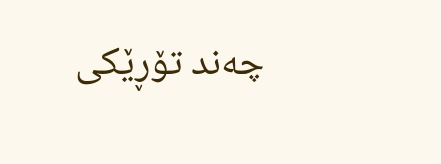چه‌ند تۆڕێكی‌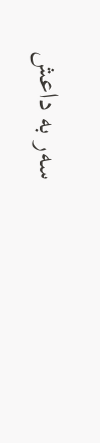سه‌ر به‌ داعش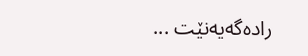رادەگەیەنێت ...